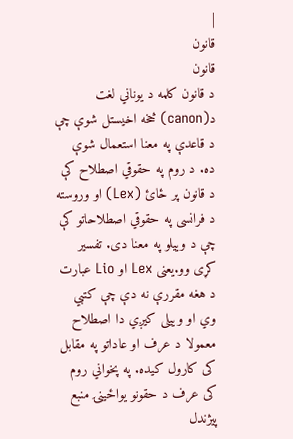|
قانون
قانون
د قانون كلمه د يوناني لغت د(canon) څخه اخیستل شوې چې د قاعدې په معنا استعمال شوې ده. د روم په حقوقي اصطلاح كې د قانون پر ځائ (Lex) او وروسته د فرانسی په حقوقي اصطلاحاتو كې چې د وييلو په معنا دى. تفسير كړی وو.يعنى Lex او Lio عبارت د هغه مقررې نه دې چې كتبي وي او وييلى كيږي دا اصطلاح معمولا د عرف او عاداتو په مقابل كى کارول کیده. په پخواني روم كى عرف د حقونو يواځينۍ منبع پيژندل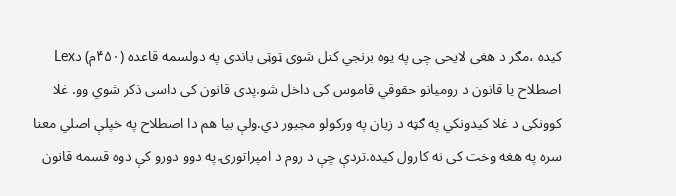كيده ،مګر د هغى لایحى چى په يوه برنجي كنل شوى ټوټى باندى په دولسمه قاعده (۴۵۰م) دLex اصطلاح يا قانون د روميانو حقوقي قاموس كى داخل شو.پدى قانون كى داسى ذكر شوي وو. غلا كوونكى د غلا كيدونكي په ګټه د زيان په وركولو مجبور دي.ولې بيا هم دا اصطلاح په خپلې اصلي معنا سره په هغه وخت كى نه کارول کیده.تردې چې د روم د امپراتورۍ په دوو دورو كې دوه قسمه قانون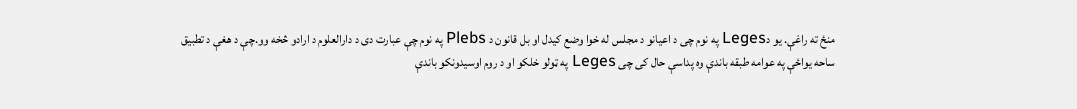منځ ته راغې. يو دLeges په نوم چى د اعيانو د مجلس له خوا وضع كيدل او بل قانون د Plebs په نوم چې عبارت دی د دارالعلوم د ارادو څخه وو.چې د هغې د تطبيق ساحه یواځې په عوامه طبقه باندې وه پداسې حال كى چى Leges په ټولو خلكو او د روم اوسيدونكو باندې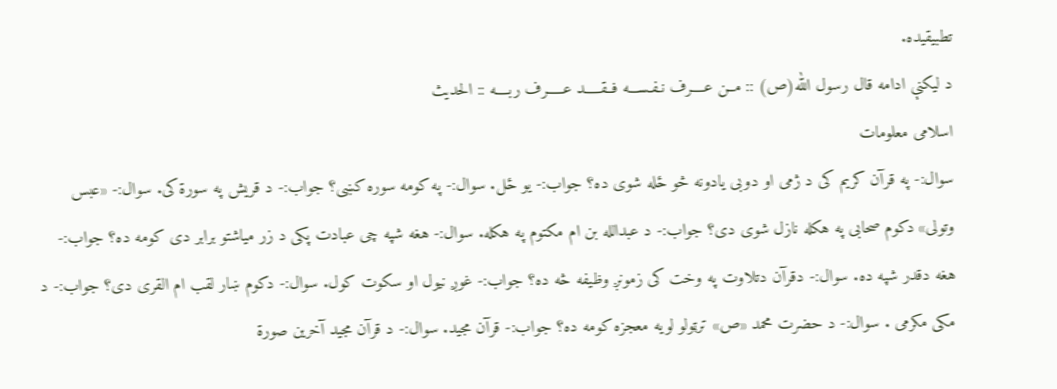تطبيقيده.
د ليکنې ادامه قال رسول الله(ص) :: مــن عــــرف نـفـســـه فــقـــــد عـــــرف ربــــه :: الحدیث
اسلامی معلومات
سوال:- په قرآن کریم کی د ژمی او دوبی یادونه څو ځله شوی ده؟ جواب:- یو ځل. سوال:- په کومه سوره کښی؟ جواب:- د قریش په سورة کی. سوال:- «عبس وتولی» دکوم صحابی په هکله نازل شوی دی؟ جواب:- د عبدالله بن ام مکتوم په هکله. سوال:- هغه شپه چی عبادت پکی د زر میاشتو برابر دی کومه ده؟ جواب:- هغه دقدر شپه ده. سوال:- دقرآن دتلاوت په وخت کی زمونږ وظیفه څه ده؟ جواب:- غوږ نیول او سکوت کول. سوال:- دکوم ښار لقب ام القری دی؟ جواب:- د مکی مکرمی . سوال:- د حضرت محمد «ص» ترټولو لویه معجزه کومه ده؟ جواب:- قرآن مجید. سوال:- د قرآن مجید آخرین صورة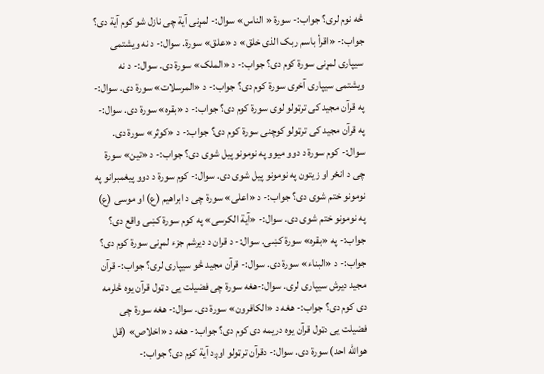څه نوم لری؟ جواب:- سورة « الناس» سوال:- لمړنی آیة چی نازل شو کوم آیة دی؟ جواب:- «اقرأ باسم ربک الذی خلق» د «علق» سورة. سوال:- د نه ویشتمی سیپاری لمړنی سورة کوم دی؟ جواب:- د «الملک» سورة دی. سوال:- د نه ویشتمی سیپاری آخری سورة کوم دی؟ جواب:- د «المرسلات» سورة دی. سوال:- په قرآن مجید کی ترټولو لوی سورة کوم دی؟ جواب:- د «بقره» سورة دی. سوال:- په قرآن مجید کی ترټولو کوچنی سورة کوم دی؟ جواب:- د «کوثر» سورة دی. سوال:- کوم سورة د دوو میوو په نومونو پیل شوی دی؟ جواب:- د «تین» سورة چی د انځر او زیتون په نومونو پیل شوی دی. سوال:- کوم سورة د دوو پیغمبرانو په نومونو ختم شوی دی؟ جواب:- د «اعلی» سورة چی د ابراهیم (ع) او موسی (ع) په نومونو ختم شوی دی. سوال:- «آیة الکرسی» په کوم سورة کښی واقع دی؟ جواب:- په «بقره» سورة کښی. سوال:- د قران د دیرشم جزء لمړنی سورة کوم دی؟ جواب:- د «البناء» سورة دی. سوال:- قرآن مجید څو سیپاری لری؟ جواب:- قرآن مجید دیرش سیپاری لری. سوال:-هغه سورة چی فضیلت یی د ټول قرآن یوه څلرمه دی کوم دی؟ جواب:- هغه د «الکافرون» سورة دی. سوال:- هغه سورة چی فضیلت یی دټول قرآن یوه دریمه دی کوم دی؟ جواب:- هغه د «اخلاص» (قل هوالله احد) سورة دی. سوال:- دقرآن ترټولو اوږد آیة کوم دی؟ جواب:-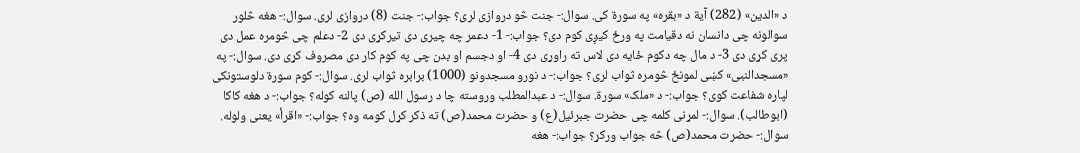د «الدین» (282) آیة د «بقره» په سورة کی. سوال:- جنت څو دروازی لری؟ جواب:- جنت (8) دروازی لری. سوال:- هغه څلور سوالونه چی دانسان نه دقیامت په ورځ کیږی کوم دی؟ جواب:- 1- دعمر چه چیری دی تیرکړی دی 2- دعلم چی څومره عمل دی پری کړی دی 3- د مال چه دکوم ځایه دی لاس ته راوړی دی 4- او دجسم او بدن چی په کوم کار دی مصروف کړی دی. سوال:- په «مسجدالنبی» کښی لمونځ څومره ثواب لری؟ جواب:- د نورو مسجدونو (1000) برابره ثواب لری. سوال:- کوم سورة دلوستونکی لپاره شفاعت کوی؟ جواب:- د «ملک» سورة. سوال:- د عبدالمطلب وروسته چا د رسول الله (ص) پالنه کوله؟ جواب:- د هغه کاکا (ابوطالب). سوال:- لمړنی کلمه چی حضرت جبرئیل(ع) و حضرت محمد(ص) ته ذکر کړل کومه وه؟ جواب:- «اقرأ» یعنی ولوله. سوال:- حضرت محمد(ص) څه جواب ورکړ؟ جواب:- هغه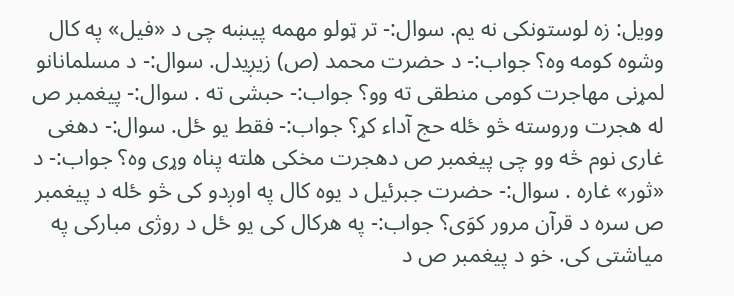وویل: زه لوستونکی نه یم. سوال:- تر ټولو مهمه پیښه چی د «فیل» په کال وشوه کومه وه؟ جواب:- د حضرت محمد (ص) زیږیدل. سوال:- د مسلمانانو لمړنی مهاجرت کومی منطقی ته وو؟ جواب:- حبشی ته . سوال:- پیغمبر ص له هجرت وروسته څو ځله حج آداء کړ؟ جواب:- فقط یو ځل. سوال:- دهغی غاری نوم څه وو چی پیغمبر ص دهجرت مخکی هلته پناه وړی وه؟ جواب:- د «ثور» غاره . سوال:- حضرت جبرئیل د یوه کال په اوږدو کی څو ځله د پیغمبر ص سره د قرآن مرور کوَی؟ جواب:- په هرکال کی یو ځل د روژی مبارکی په میاشتی کی. خو د پیغمبر ص د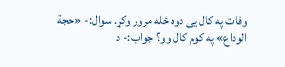وفات په کال یی دوه ځله مرور وکړ. سوال:- «حجة الوداع» په کوم کال وو؟ جواب:- د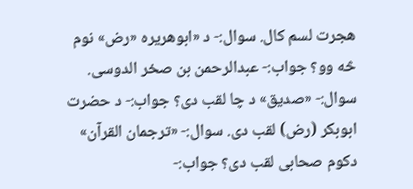هجرت لسم کال. سوال:- د «ابوهریره «رض» نوم څه وو؟ جواب:- عبدالرحمن بن صخر الدوسی. سوال:- «صدیق» د چا لقب دی؟ جواب:- د حضرت ابوبکر (رض) لقب دی. سوال:- «ترجمان القرآن» دکوم صحابی لقب دی؟ جواب:-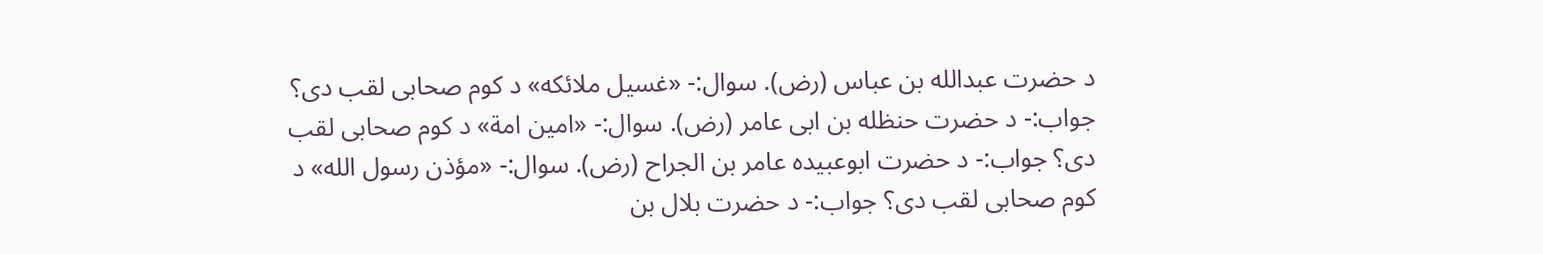د حضرت عبدالله بن عباس (رض). سوال:- «غسیل ملائکه» د کوم صحابی لقب دی؟ جواب:- د حضرت حنظله بن ابی عامر (رض). سوال:- «امین امة» د کوم صحابی لقب دی؟ جواب:- د حضرت ابوعبیده عامر بن الجراح (رض). سوال:- «مؤذن رسول الله» د کوم صحابی لقب دی؟ جواب:- د حضرت بلال بن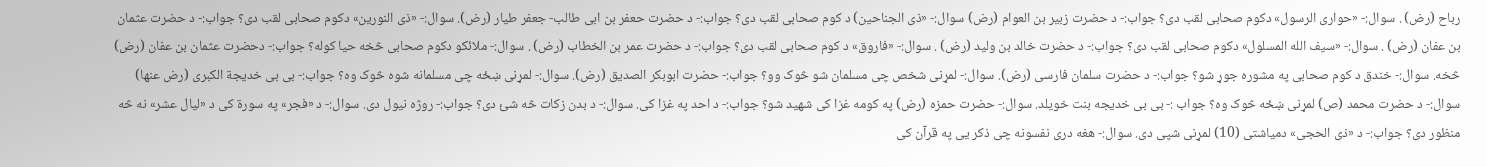رباح (رض) . سوال:- «حواری الرسول» دکوم صحابی لقب دی؟ جواب:- د حضرت زبیر بن العوام (رض) سوال:- «ذی الجناحین) د کوم صحابی لقب دی؟ جواب:- د حضرت حعفر بن ابی طالب- جعفر طیار (رض). سوال:- «ذی النورین» دکوم صحابی لقب دی؟ جواب:- د حضرت عثمان بن عفان (رض) . سوال:- «سیف الله المسلول» دکوم صحابی لقب دی؟ جواب:- د حضرت خالد بن ولید (رض) . سوال:- «فاروق» د کوم صحابی لقب دی؟ جواب:- د حضرت عمر بن الخطاب (رض) . سوال:- ملائکو دکوم صحابی څخه حیا کوله؟ جواب:- دحضرت عثمان بن عفان (رض) څخه. سوال:- خندق د کوم صحابی په مشوره جوړ شو؟ جواب:- د حضرت سلمان فارسی (رض). سوال:- لمړنی شخص چی مسلمان شو څوک وو؟ جواب:- حضرت ابوبکر الصدیق (رض). سوال:- لمړنی ښځه چی مسلمانه شوه څوک وه؟ جواب:- بی بی خدیجة الکبری (رض عنها) سوال:- د حضرت محمد (ص) لمړنی ښځه څوک وه؟ جواب :- بی بی خدیجه بنت خویلد. سوال:- حضرت حمزه (رض) په کومه غزا کی شهید شو؟ جواب:- د احد په غزا کی. سوال:- د بدن زکات څه شئ دی؟ جواب:- روژه نیول دی. سوال:- د «فجر» په سورة کی د «لیال عشر» نه څه منظور دی؟ جواب:- د «ذی الحجی» دمیاشتی (10) لمړنی شپی دی. سوال:- هغه دری نفسونه چی ذکر یی په قرآن کی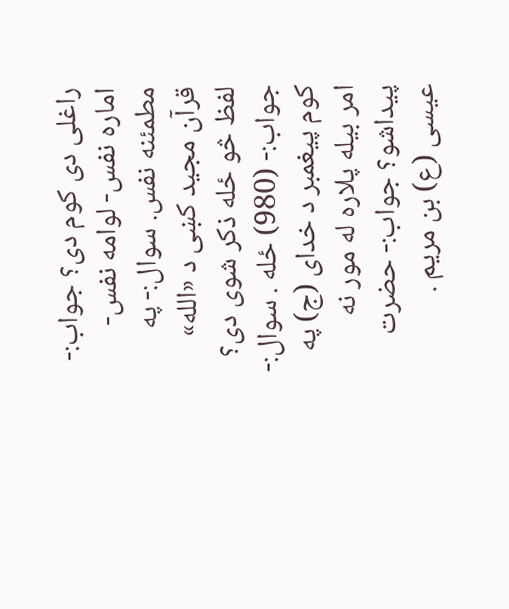راغلی دی کوم دی؟ جواب:- اماره نفس- لوامه نفس- مطمئنه نفس. سوال:- په قرآن مجید کښی د «الله» لفظ څو ځله ذکر شوی دی؟ جواب:- (980) ځله . سوال:- کوم پیغمبر د خدای (ج) په امر بیله پلاره له مور نه پیداشو؟ جواب:- حضرت عیسی (ع) بن مریم .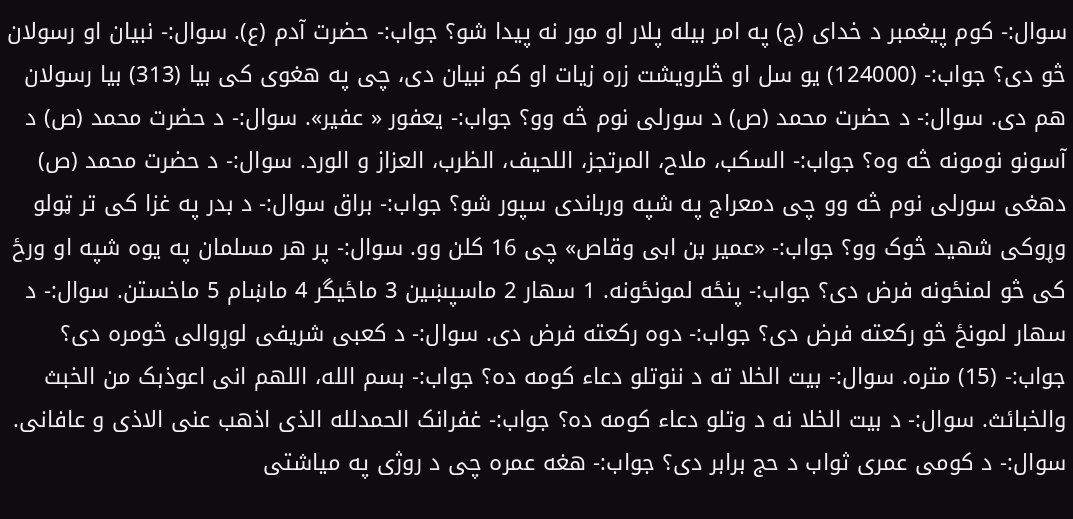سوال:- کوم پیغمبر د خدای (ج) په امر بیله پلار او مور نه پیدا شو؟ جواب:- حضرت آدم (ع). سوال:- نبیان او رسولان څو دی؟ جواب:- (124000) یو سل او څلرویشت زره زیات او کم نبیان دی، چی په هغوی کی بیا (313) بیا رسولان هم دی. سوال:- د حضرت محمد (ص) د سورلی نوم څه وو؟ جواب:- یعفور « عفیر». سوال:- د حضرت محمد (ص) د آسونو نومونه څه وه؟ جواب:- السکب، ملاح، المرتجز، اللحیف، الظرب، العزاز و الورد. سوال:- د حضرت محمد (ص) دهغی سورلی نوم څه وو چی دمعراج په شپه ورباندی سپور شو؟ جواب:- براق سوال:- د بدر په غزا کی تر ټولو وړوکی شهید څوک وو؟ جواب:- «عمیر بن ابی وقاص» چی 16 کلن وو. سوال:- پر هر مسلمان په یوه شپه او ورځ کی څو لمنځونه فرض دی؟ جواب:- پنځه لمونځونه. 1 سهار 2 ماسپښین 3 ماځیگر 4 ماښام 5 ماخستن. سوال:- د سهار لمونځ څو رکعته فرض دی؟ جواب:- دوه رکعته فرض دی. سوال:- د کعبی شریفی لوړوالی څومره دی؟ جواب:- (15) متره. سوال:- بیت الخلا ته د ننوتلو دعاء کومه ده؟ جواب:- بسم الله، اللهم انی اعوذبک من الخبث والخبائث. سوال:- د بیت الخلا نه د وتلو دعاء کومه ده؟ جواب:- غفرانک الحمدلله الذی اذهب عنی الاذی و عافانی. سوال:- د کومی عمری ثواب د حج برابر دی؟ جواب:- هغه عمره چی د روژی په میاشتی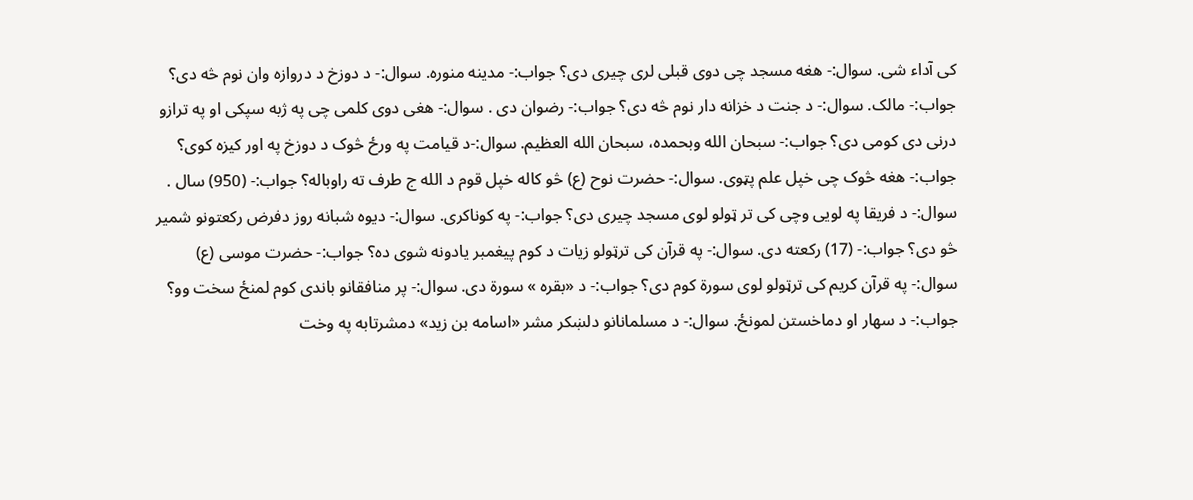کی آداء شی. سوال:- هغه مسجد چی دوی قبلی لری چیری دی؟ جواب:- مدینه منوره. سوال:- د دوزخ د دروازه وان نوم څه دی؟ جواب:- مالک. سوال:- د جنت د خزانه دار نوم څه دی؟ جواب:- رضوان دی . سوال:- هغی دوی کلمی چی په ژبه سپکی او په ترازو درنی دی کومی دی؟ جواب:- سبحان الله وبحمده، سبحان الله العظیم. سوال:-د قیامت په ورځ څوک د دوزخ په اور کیزه کوی؟ جواب:- هغه څوک چی خپل علم پټوی. سوال:- حضرت نوح (ع) څو کاله خپل قوم د الله ج طرف ته راوباله؟ جواب:- (950) سال . سوال:- د فریقا په لویی وچی کی تر ټولو لوی مسجد چیری دی؟ جواب:- په کوناکری. سوال:- دیوه شبانه روز دفرض رکعتونو شمیر څو دی؟ جواب:- (17) رکعته دی. سوال:- په قرآن کی ترټولو زیات د کوم پیغمبر یادونه شوی ده؟ جواب:- حضرت موسی (ع) سوال:- په قرآن کریم کی ترټولو لوی سورة کوم دی؟ جواب:- د «بقره » سورة دی. سوال:- پر منافقانو باندی کوم لمنځ سخت وو؟ جواب:- د سهار او دماخستن لمونځ. سوال:- د مسلمانانو دلښکر مشر «اسامه بن زید» دمشرتابه په وخت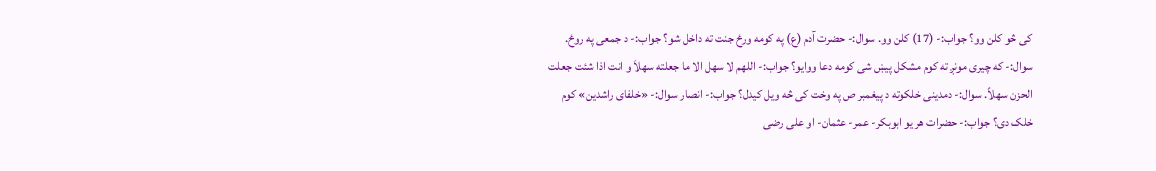کی څو کلن وو؟ جواب:- (17) کلن وو. سوال:- حضرت آدم (ع) په کومه ورځ جنت ته داخل شو؟ جواب:- د جمعی په روځ. سوال:- که چیری مونږ ته کوم مشکل پیښ شی کومه دعا ووایو؟ جواب:- اللهم لا سهل الا ما جعلته سهلاَ و انت اذا شئت جعلت الحزن سهلاً. سوال:- دمدینی خلکوته د پیغمبر ص په وخت کی څه ویل کیدل؟ جواب:- انصار سوال:- «خلفای راشدین» کوم خلک دی؟ جواب:- حضرات هر یو ابوبکر- عمر- عثمان- او علی رضی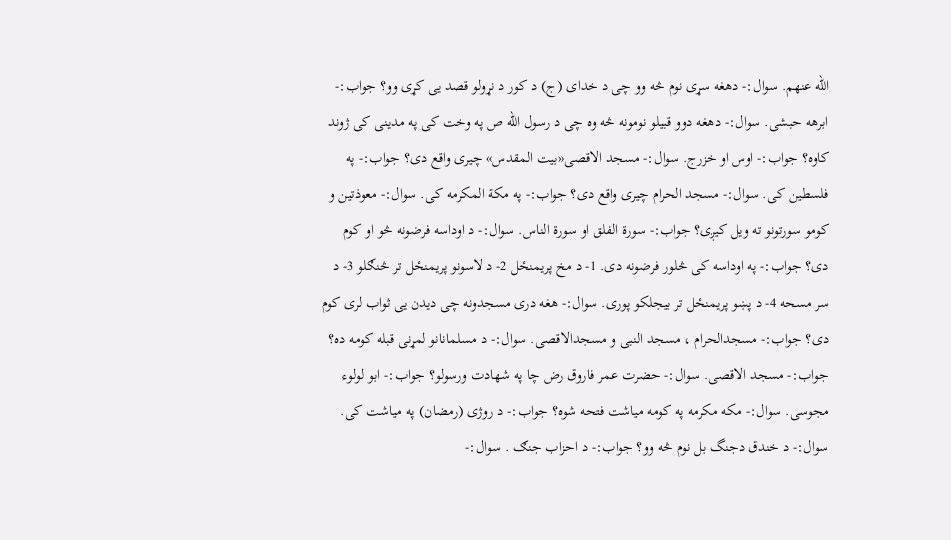الله عنهم. سوال:- دهغه سړی نوم څه وو چی د خدای (ج) د کور د نړولو قصد یی کړی وو؟ جواب:- ابرهه حبشی. سوال:- دهغه دوو قبیلو نومونه څه وه چی د رسول الله ص په وخت کی په مدینی کی ژوند کاوه؟ جواب:- اوس او خزرج. سوال:- مسجد الاقصی«بیت المقدس» چیری واقع دی؟ جواب:- په فلسطین کی. سوال:- مسجد الحرام چیری واقع دی؟ جواب:- په مکة المکرمه کی. سوال:- معوذتین و کومو سورتونو ته ویل کیږی؟ جواب:- سورة الفلق او سورة الناس. سوال:- د اوداسه فرضونه څو او کوم دی؟ جواب:- په اوداسه کی څلور فرضونه دی. 1- د مخ پریمنځل 2- د لاسونو پریمنځل تر څنګلو 3- د سر مسحه 4- د پښو پریمنځل تر بیجلکو پوری. سوال:- هغه دری مسجدونه چی دیدن یی ثواب لری کوم دی؟ جواب:- مسجدالحرام ، مسجد النبی و مسجدالاقصی. سوال:- د مسلمانانو لمړنی قبله کومه ده؟ جواب:- مسجد الاقصی. سوال:- حضرت عمر فاروق رض چا په شهادت ورسولو؟ جواب:- ابو لولوء مجوسی. سوال:- مکه مکرمه په کومه میاشت فتحه شوه؟ جواب:- د روژی (رمضان) په میاشت کی. سوال:- د خندق دجنگ بل نوم څه وو؟ جواب:- د احزاب جنګ . سوال:-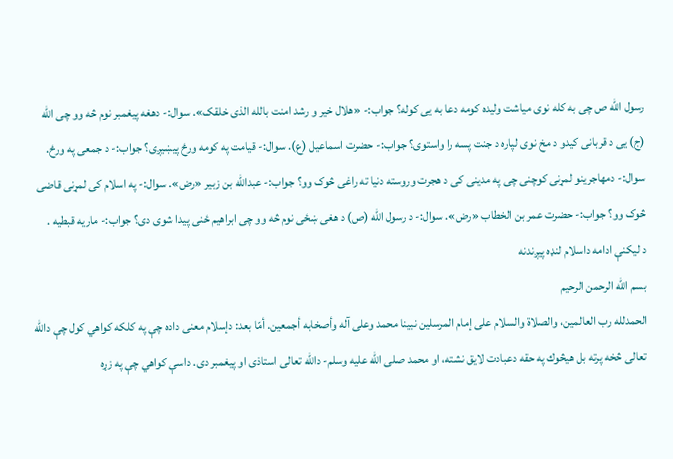رسول الله ص چی به کله نوی میاشت ولیده کومه دعا به یی کوله؟ جواب:- «هلال خیر و رشد امنت بالله الذی خلقک». سوال:- دهغه پیغمبر نوم څه وو چی الله (ج) یی د قربانی کیدو د مخ نوی لپاره د جنت پسه را واستوی؟ جواب:- حضرت اسماعیل (ع). سوال:- قیامت په کومه ورځ پیښیږی؟ جواب:- د جمعی په ورځ. سوال:- دمهاجرینو لمړنی کوچنی چی په مدینی کی د هجرت وروسته دنیا ته راغی څوک وو؟ جواب:- عبدالله بن زبیر «رض». سوال:- په اسلام کی لمړنی قاضی څوک وو؟ جواب:- حضرت عمر بن الخطاب «رض». سوال:- د رسول الله (ص) د هغی ښځی نوم څه وو چی ابراهیم ځنی پیدا شوی دی؟ جواب:- ماریه قبطیه .
د ليکنې ادامه داسلام لنډه پيږندنه
بسم الله الرحمن الرحیم
الحمدلله رب العالمين، والصلاة والسلام على إمام المرسلين نبينا محمد وعلى آله وأصخابه أجمعين. أمّا بعد: دإسلام معنى داده چې په كلكه كواهي كول چې دالله تعالى څخه پرته بل هيڅوك په حقه دعبادت لايق نشته، او محمد صلى الله عليه وسلم- دالله تعالى استاذی او پيغمبر دی. داسې كواهي چې په زړه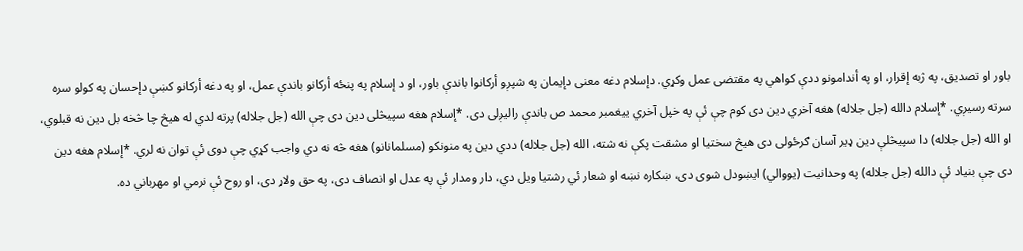باور او تصديق، په ژبه إقرار، او په أندامونو ددې كواهي په مقتضى عمل وكړي. دإسلام دغه معنى دإيمان په شپږو أركانوا باندې باور، او د إسلام په پنځه أركانو باندې عمل، او په دغه أركانو كښې دإحسان په كولو سره سرته رسيږي. *إسلام دالله (جل جلاله) هغه آخري دين دی كوم چې ئې په خپل آخري ييغمبر محمد ص باندې راليږلی دی. *إسلام هغه سپيڅلی دين دی چې الله (جل جلاله) پرته لدي له هيڅ چا څخه بل دين نه قبلوي، او الله (جل جلاله) دا سپيڅلې دين ډير آسان ګرځولی دی هيڅ سختيا او مشقت پکې نه شته، الله (جل جلاله) ددي دين په منونكو (مسلمانانو) هغه څه نه دي واجب كړي چې دوی ئې توان نه لري. *إسلام هغه دين دی چې بنياد ئې دالله (جل جلاله) په وحدانيت (يووالي) ايښودل شوی دی، ښكاره نښه او شعار ئي رشتيا ويل دي، دار ومدار ئې په عدل او انصاف دی، په حق ولاړ دی، او روح ئې نرمي او مهرباني ده.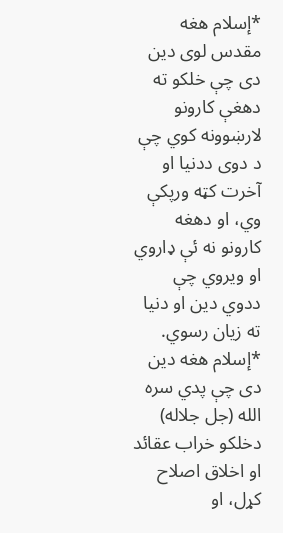*إسلام هغه مقدس لوی دين دی چې خلكو ته دهغې كارونو لارښوونه كوي چې د دوی ددنيا او آخرت كټه ورپكې وي، او دهغه كارونو نه ئې ډاروي او ويروي چې ددوي دين او دنيا ته زيان رسوي. *إسلام هغه دين دی چې پدي سره الله (جل جلاله) دخلكو خراب عقائد او اخلاق اصلاح كړل، او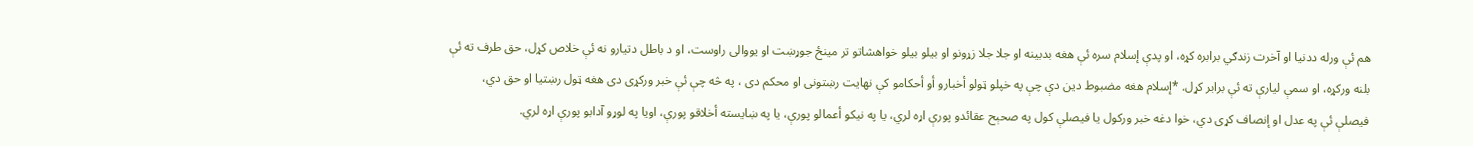هم ئې ورله ددنيا او آخرت زندګي برابره كړه، او پدې إسلام سره ئې هغه بدبينه او جلا جلا زړونو او بيلو بيلو خواهشاتو تر مينځ جوړښت او يووالی راوست، او د باطل دتيارو نه ئې خلاص كړل، حق طرف ته ئې بلنه وركړه، او سمې ليارې ته ئې برابر كړل. *إسلام هغه مضبوط دين دې چې په خپلو ټولو أخبارو أو أحكامو كې نهايت رښتونی او محكم دی ، په څه چې ئې خبر وركړی دی هغه ټول رښتيا او حق دي، فيصلې ئې په عدل او إنصاف كړی دي، خوا دغه خبر وركول يا فيصلې كول په صحېح عقائدو پورې اړه لري، يا په نيكو أعمالو پورې، يا په ښايسته أخلاقو پورې، اويا په لوړو آدابو پورې اړه لري.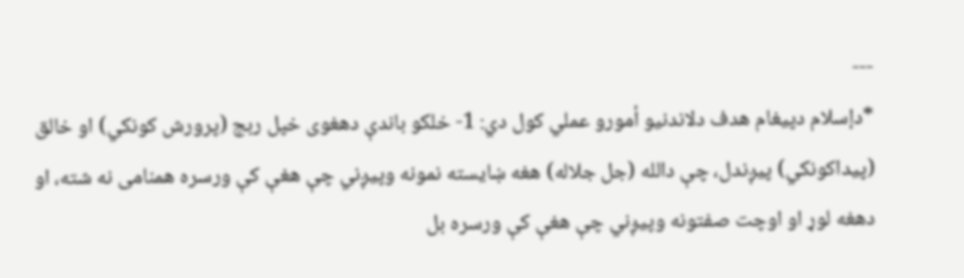---
*دإسلام دپيغام هدف دلاندنيو أمورو عملي كول دي: 1- خلكو باندې دهغوی خپل ربج (پرورش كونكي) او خالق (پيداكونكي) پيږندل، چې دالله (جل جلاله) هغه ښايسته نمونه وپيږني چې هغې كې ورسره همنامی نه شته، او دهغه لوړ او اوچت صفتونه وپيږني چې هغې كې ورسره بل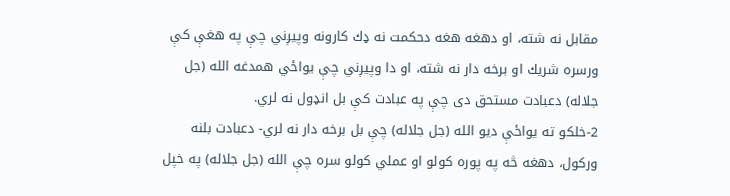مقابل نه شته، او دهغه هغه دحكمت نه ډك كارونه وپيږني چې په هغې كې ورسره شريك او برخه دار نه شته، او دا وپيږني چې يواځي همدغه الله (جل جلاله) دعبادت مستحق دی چې په عبادت كې بل انډول نه لري.
2-خلكو ته يواځې ديو الله (جل جلاله) چې بل برخه دار نه لري- دعبادت بلنه وركول، دهغه څه په پوره كولو او عملي كولو سره چې الله (جل جلاله) په خپل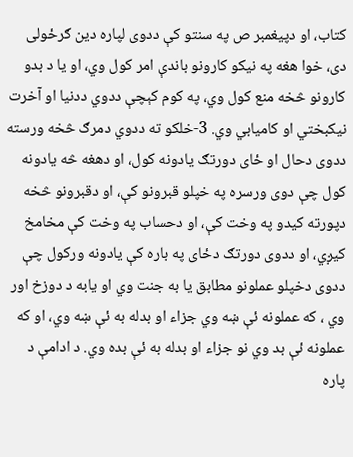كتاب، او دپيغمبر ص په سنتو كې ددوی لپاره دين ګرځولی دی، خوا هغه په نيكو كارونو باندې امر كول وي، او يا د بدو كارونو څخه منع كول وي، په كوم كېچې ددوي ددنيا او آخرت نيكبختي او كاميابي وي. 3-خلكو ته ددوي دمرګ څخه ورسته ددوی دحال او ځای دورتګ يادونه كول، او دهغه څه يادونه كول چې دوی ورسره په خپلو قبرونو كې، او دقبرونو څخه دپورته كيدو په وخت كې، او دحساب په وخت كې مخامخ كيږي، او ددوی دورتګ دځای په باره كې يادونه وركول چې ددوی دخپلو عملونو مطابق يا به جنت وي او يابه د دوزخ اور وي ، كه عملونه ئې ښه وي جزاء او بدله به ئې ښه وي، او كه عملونه ئې بد وي نو جزاء او بدله به ئې بده وي. د ادامې د پاره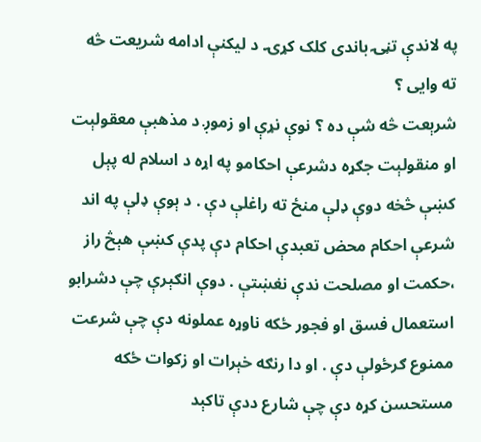په لاندې تڼۍ باندی کلک کړۍ. د ليکنې ادامه شریعت څه ته وایی ؟
شرېعت څه شې ده ؟ نوې نړې او زموږ د مذهبې معقولېت او منقولېت جګړه دشرعې احکامو په اړه د اسلام له پېل کښې څخه دوې ډلې منځ ته راغلې دې . د ېوې ډلې په اند شرعې احکام محض تعبدې احکام دې پدې کښې هېڅ راز ،حکمت او مصلحت ندې نغښتې . دوې انګېرې چې دشرابو استعمال فسق او فجور ځکه ناوړه عملونه دې چې شرعت ممنوع ګرځولې دې . او دا رنګه خېرات او زکوات ځکه مستحسن کړه دې چې شارع ددې تاکېد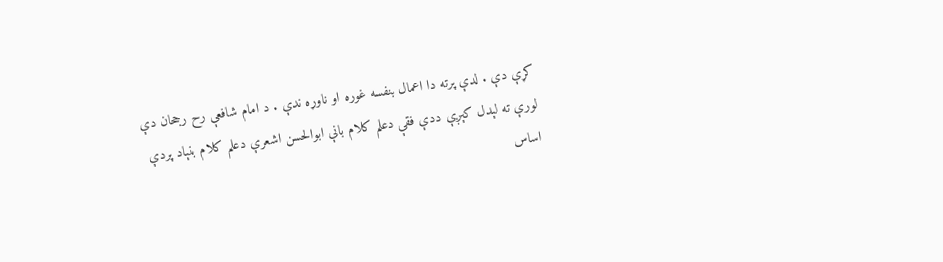کړې دې . لدې پرته دا اعمال بنفسه غوره او ناوړه ندې . د امام شافعې رح رجحان دې لورې ته لېدل کېږې ددې فقې دعلم کلام بانې ابوالحسن اشعرې دعلم کلام بنېاد پردې اساس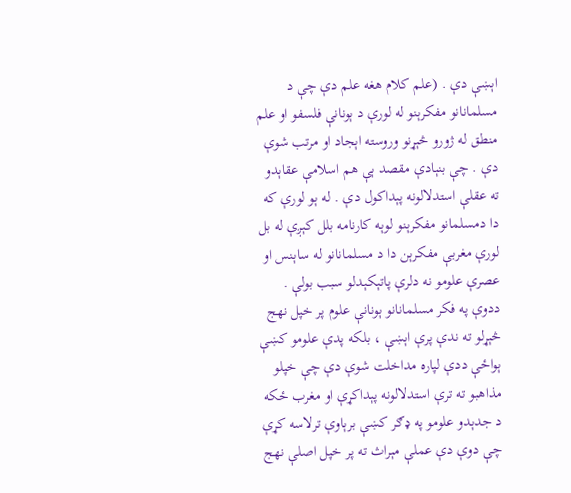اېښې دې . (علم کلام هغه علم دې چې د مسلمانانو مفکرېنو له لورې د ېونانې فلسفو او علم منطق له ژورو څېړنو وروسته اېجاد او مرتب شوې دې . چې بنېادې مقصد ېې هم اسلامې عقاېدو ته عقلې استدلالونه پېداکول دې . له ېو لورې که دا دمسلمانو مفکرېنو لوېه کارنامه بلل کېږې له بل لورې مغربې مفکرېن دا د مسلمانانو له ساېنس او عصرې علومو نه دلرې پاتېکېدلو سبب بولې . ددوې په فکر مسلمانانو ېونانې علوم پر خپل نهج څېړلو ته ندې پرې اېښې ، بلکه پدې علومو کښې ېواځې ددې لپاره مداخلت شوې دې چې خپلو مذاهبو ته ترې استدلالونه پېداکړې او مغرب ځکه د جدېدو علومو په ډګر کښې برېاوې ترلاسه کړې چې دوې دې عملې مېراث ته پر خپل اصلې نهج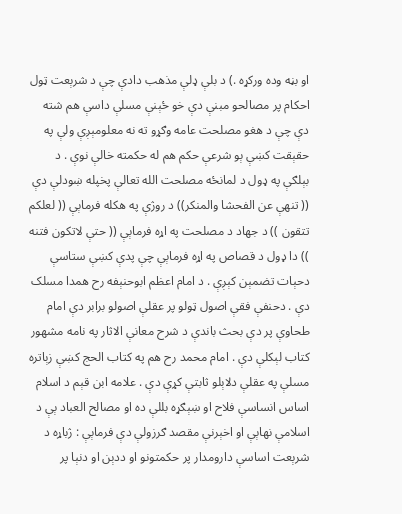او بڼه وده ورکړه .) د بلې ډلې مذهب دادې چې د شرېعت ټول احکام پر مصالحو مبنې دې خو ځېنې مسلې داسې هم شته دې چې د هغو مصلحت عامه وګړو ته نه معلومېږې ولې په حقېقت کښې ېو شرعې حکم هم له حکمته خالې نوې . د بېلګې په ډول د لمانځه مصلحت الله تعالې پخپله ښودلې دې (( تنهې عن الفحشا والمنکر)) د روژې په هکله فرماېې (( لعلکم تتقون )) د جهاد د مصلحت په اړه فرماېې (( حتې لاتکون فتنه )) دا ډول د قصاص په اړه فرماېې چې پدې کښې ستاسې دحېات تضمېن کېږې . د امام اعظم ابوحنېفه رح همدا مسلک دې . دحنفې فقې اصول ټولو پر عقلې اصولو برابر دې امام طحاوې پر دې بحث باندې د شرح معانې الاثار په نامه مشهور کتاب لېکلې دې . امام محمد رح هم په کتاب الحج کښې زېاتره مسلې په عقلې دلاېلو ثابتې کړې دې . علامه ابن قېم د اسلام اساس انساسې فلاح او ښېګړه بللې ده او مصالح العباد ېې د اسلامې نهاېې او اخېرنې مقصد ګرزولې دې فرماېې : ژباړه د شرېعت اساسې دارومدار پر حکمتونو او ددېن او دنېا پر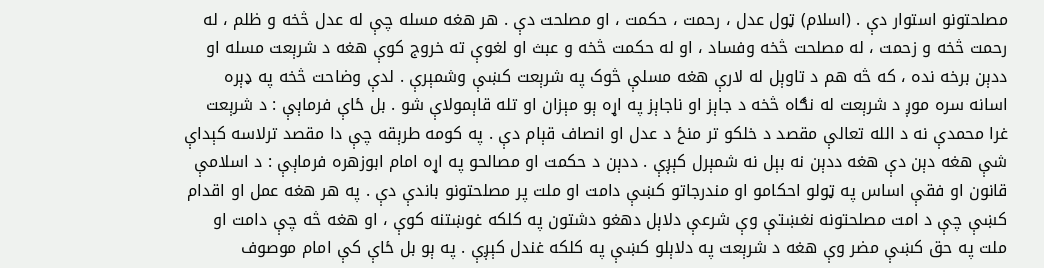مصلحتونو استوار دې . (اسلام) ټول عدل ، رحمت ، حکمت ، او مصلحت دې . هر هغه مسله چې له عدل څخه و ظلم ، له رحمت څخه و زحمت ، له مصلحت څخه وفساد ، او له حکمت څخه و عبث او لغوې ته خروج کوې هغه د شرېعت مسله او ددېن برخه نده ، که څه هم د تاوېل له لارې هغه مسلې څوک په شرېعت کښې وشمېرې . لدې وضاحت څخه په ډېره اسانه سره موږ د شرېعت له نګاه څخه د جاېز او ناجاېز په اړه ېو مېزان او تله قاېمولاې شو . بل ځاې فرماېې : د شرېعت غرا محمدې نه د الله تعالې مقصد د خلکو تر منځ د عدل او انصاف قېام دې . په کومه طرېقه چې دا مقصد ترلاسه کېداې شې هغه دېن دې هغه ددېن نه بېل نه شمېرل کېږې . ددېن د حکمت او مصالحو په اړه امام ابوزهره فرماېې : د اسلامې قانون او فقې اساس په ټولو احکامو او مندرجاتو کښې دامت او ملت پر مصلحتونو باندې دې . په هر هغه عمل او اقدام کښې چې د امت مصلحتونه نغښتې وې شرعې دلاېل دهغو دشتون په کلکه غوښتنه کوې ، او هغه څه چې دامت او ملت په حق کښې مضر وې هغه د شرېعت په دلاېلو کښې په کلکه غندل کېږې . په ېو بل ځاې کې امام موصوف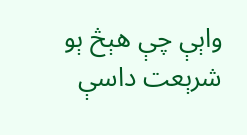واېې چې هېڅ ېو شرېعت داسې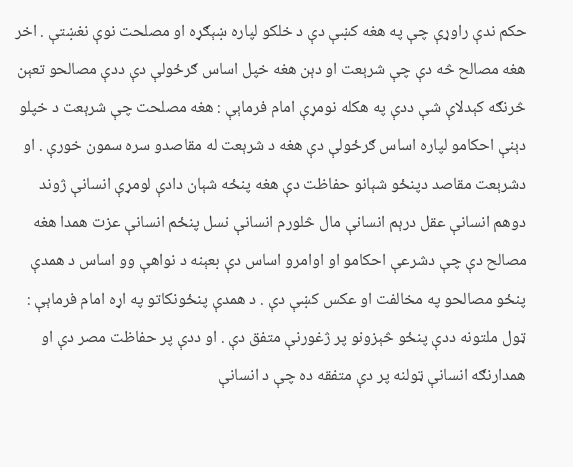حکم ندې راوړې چې په هغه کښې دې د خلکو لپاره ښېګړه او مصلحت نوې نغښتې . اخر هغه مصالح څه دې چې شرېعت او دېن هغه خپل اساس ګرځولې دې ددې مصالحو تعېن څرنګه کېدلاې شې ددې په هکله نومړې امام فرماېې : هغه مصلحت چې شرېعت د خپلو دېنې احکامو لپاره اساس ګرځولې دې هغه د شرېعت له مقاصدو سره سمون خورې . او دشرېعت مقاصد دپنځو شېانو حفاظت دې هغه پنځه شېان دادې لومړې انسانې ژوند دوهم انسانې عقل درېم انسانې مال څلورم انسانې نسل پنځم انسانې عزت همدا هغه مصالح دې چې دشرعې احکامو او اوامرو اساس دې بعېنه د نواهې وو اساس د همدې پنځو مصالحو په مخالفت او عکس کښې دې . د همدې پنځونکاتو په اړه امام فرماېې : ټول ملتونه ددې پنځو څېزونو پر ژغورنې متفق دې . او ددې پر حفاظت مصر دې او همدارنګه انسانې ټولنه پر دې متفقه ده چې د انسانې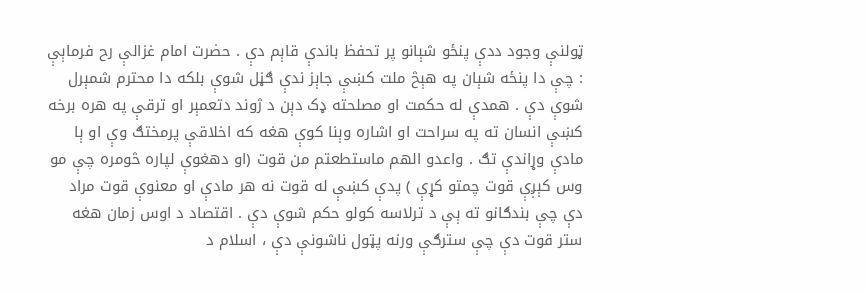ټولنې وجود ددې پنځو شېانو پر تحفظ باندې قاېم دې . حضرت امام غزالې رح فرماېې : چې دا پنځه شېان په هېڅ ملت کښې جاېز ندې ګڼل شوې بلکه دا محترم شمېرل شوې دې . همدې له حکمت او مصلحته ډک دېن د ژوند دتعمېر او ترقې په هره برخه کښې انسان ته په سراحت او اشاره وېنا کوې هغه که اخلاقې پرمختګ وې او ېا مادې وړاندې تګ . واعدو الهم ماستطعتم من قوت (او دهغوې لپاره څومره چې مو وس کېږې قوت چمتو کړې ) پدې کښې له قوت نه هر مادې او معنوې قوت مراد دې چې بندګانو ته ېې د ترلاسه کولو حکم شوې دې . اقتصاد د اوس زمان هغه ستر قوت دې چې سترګې ورنه پټول ناشونې دې ، اسلام د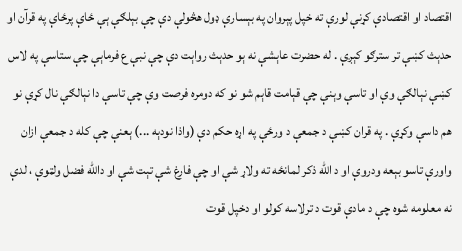اقتصاد او اقتصادې کړنې لورې ته خپل پېروان په بېسارې ډول هڅولې دې چې بېلګې ېې ځاې پرځاې په قرآن او حدېث کښې تر سترګو کېږې . له حضرت عاېشې نه ېو حدېث رواېت دې چې نبې ع فرماېې چې ستاسې په لاس کښې نېالګې وې او تاسې وېنې چې قېامت قاېم شو نو که دومره فرصت وې چې تاسې دا نېالګې نال کړې نو هم داسې وکړې . په قران کښې د جمعې د ورځې په اړه حکم دې (واذا نودېه ...) ېعنې چې کله د جمعې ازان واورې تاسو بېعه ودروې او د الله ذکر لمانځه ته ولاړ شې او چې فارغ شې تېت شې او دالله فضل ولټوې ، لدې نه معلومه شوه چې د مادې قوت د ترلاسه کولو او دخپل قوت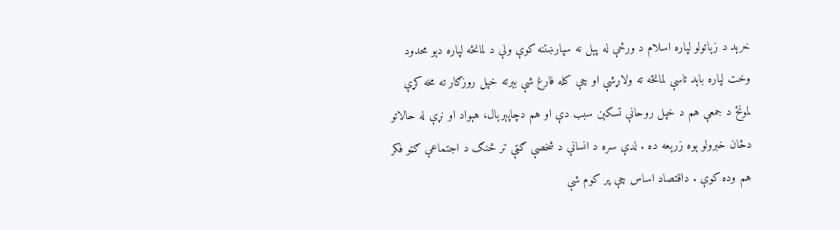خرېد د زېاتولو لپاره اسلام د ورځې له پېل نه سپارښتنه کوې ولې د لمانځه لپاره دېو محدود وخت لپاره باېد تاسې لمانځه ته ولاړشې او چې کله فارغ شې بېرته خپل روزګار ته مخه کړې لمونځ د جمعې هم د خپل روحانې تسکېن سبب دې او هم دچاپېرېال، هېواد او نړې له حالاتو دځان خبرولو ېوه زرېعه ده . لدې سره د انسانې د شخصې ګټې تر څنګ د اجتماعې ګټو فکر هم وده کوې . داقتصاد اساس چې پر کوم شې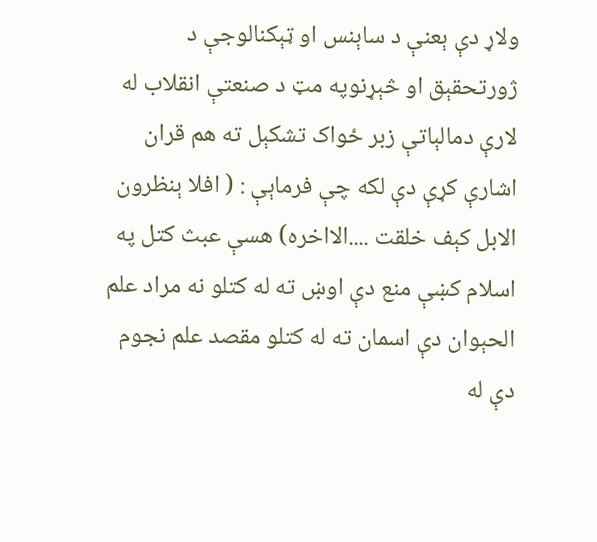ولاړ دې ېعنې د ساېنس او ټېکنالوجې د ژورتحقېق او څېړنوپه مټ د صنعتې انقلاب له لارې دمالېاتې زبر ځواک تشکېل ته هم قران اشارې کړې دې لکه چې فرماېې : ( افلا ېنظرون الابل کېف خلقت ....الااخره) هسې عبث کتل په اسلام کښې منع دې اوښ ته له کتلو نه مراد علم الحېوان دې اسمان ته له کتلو مقصد علم نجوم دې له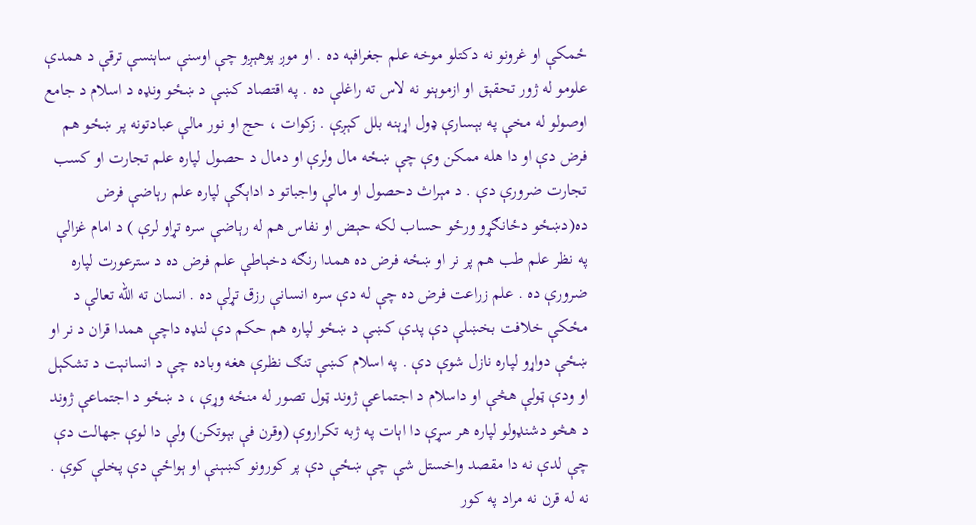ځمکې او غرونو نه دکتلو موخه علم جغرافېه ده . او موږ پوهېږو چې اوسنې ساېنسې ترقې د همدې علومو له ژور تحقېق او ازموېنو نه لاس ته راغلې ده . په اقتصاد کښې د ښځو ونډه د اسلام د جامع اوصولو له مخې په بېسارې ډول اړېنه بلل کېږې . زکوات ، حج او نور مالې عبادتونه پر ښځو هم فرض دې او دا هله ممکن وې چې ښځه مال ولرې او دمال د حصول لپاره علم تجارت او کسب تجارت ضرورې دې . د مېراث دحصول او مالې واجباتو د اداېګې لپاره علم رېاضې فرض ده(دښځو دځانګړو ورځو حساب لکه حېض او نفاس هم له رېاضې سره تړاو لرې ) د امام غزالې په نظر علم طب هم پر نر او ښځه فرض ده همدا رنګه دخېاطې علم فرض ده د سترعورت لپاره ضرورې ده . علم زراعت فرض ده چې له دې سره انسانې رزق تړلې ده . انسان ته الله تعالې د مځکې خلافت بخښلې دې پدې کښې د ښځو لپاره هم حکم دې لنډه داچې همدا قران د نر او ښځې دواړو لپاره نازل شوې دې . په اسلام کښې تنګ نظرې هغه وباده چې د انسانېت د تشکېل او ودې ټولې هڅې او داسلام د اجتماعې ژوند ټول تصور له منځه وړې ، د ښځو د اجتماعې ژوند د هڅو دشنډولو لپاره هر سړې دا اېات په ژبه تکراروې (وقرن فې بېوتکن) ولې دا لوې جهالت دې چې لدې نه دا مقصد واخستل شې چې ښځې دې پر کورونو کښېنې او ېواځې دې پخلې کوې . نه له قرن نه مراد په کور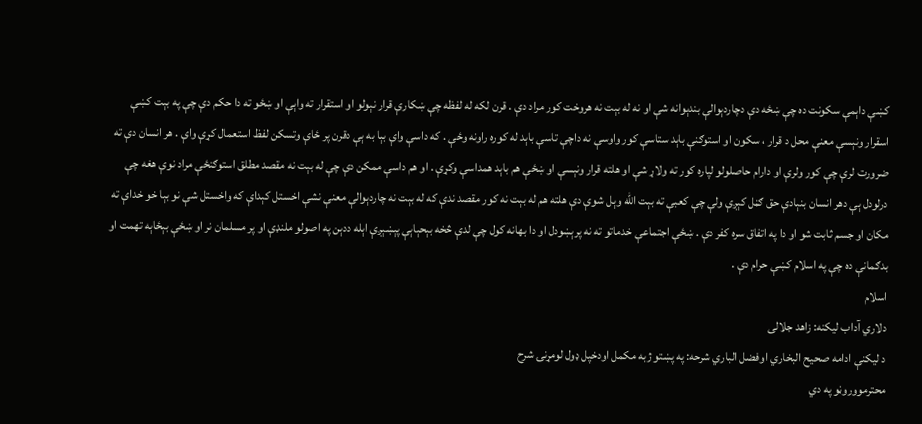کښې داېمې سکونت ده چې ښځه دې دچاردېوالې بندېوانه شې او نه له بېت نه هروخت کور مراد دې . قرن لکه له لفظه چې ښکارې قرار نېولو او استقرار ته واېې او ښځو ته دا حکم دې چې په بېت کښې اسقرار ونېسې معنې محل د قرار ، سکون او استوګنې باېد ستاسې کور واوسې نه داچې تاسې باېد له کوره راونه وځې . که داسې واې بېا به ېې دقرن پر ځاې وتسکن لفظ استعمال کړې واې . هر انسان دې ته ضرورت لرې چې کور ولرې او دارام حاصلولو لپاره کور ته ولاړ شې او هلته قرار ونېسې او ښځې هم باېد همداسې وکړې . او هم داسې ممکن دې چې له بېت نه مقصد مطلق استوګنځې مراد نوې هغه چې درلودل ېې دهر انسان بنېادې حق ګڼل کېږې ولې چې کعبې ته بېت الله وېل شوې دې هلته هم له بېت نه کور مقصد ندې که له بېت نه چاردېوالې معنې نشې اخستل کېداې که واخستل شې نو بېا خو خداې ته مکان او جسم ثابت شو او دا په اتفاق سره کفر دې . ښځې اجتماعې خدماتو ته نه پرېښودل او دا بهانه کول چې لدې څخه بېحېاېې پېښېږې اېله ددېن په اصولو ملنډې او پر مسلمان نر او ښځې بېځاېه تهمت او بدګمانې ده چې په اسلام کښې حرام دې .
اسلام
دلاري آداب ليكنه: زاهد جلالی
د ليکنې ادامه صحیح البخاري اوفضل الباري شرحه: په پښتو ژبه مکمل اودخپل ډول لومړنۍ شرح
محترمووروڼو په دي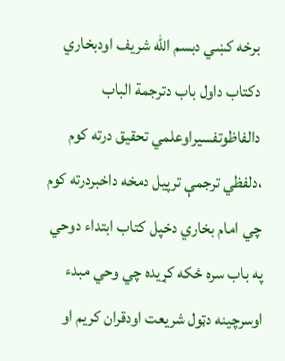برخه کښي دبسم الله شريف اودبخاري دکتاب داول باب دترجمة الباب دالفاظوتفسيراوعلمي تحقيق درته کوم ،دلفظي ترجمې ترپیل دمخه داخبردرته کوم چي امام بخاري دخپل کتاب ابتداء دوحي په باب سره ځکه کړيده چي وحي مبدء اوسرچينه دټول شريعت اودقران کريم او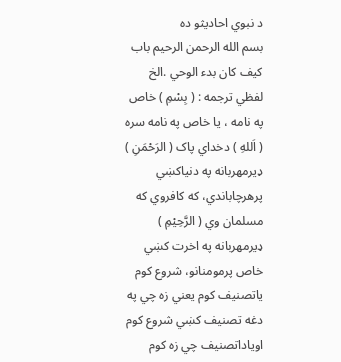د نبوي احاديثو ده
بسم الله الرحمن الرحيم باب کيف کان بدء الوحي .الخ
لفظي ترجمه : ( بِسْمِ ) خاص په نامه ، يا خاص په نامه سره ( اَللهِ ) دخداي پاک ( الرَحْمَنِ ) ډيرمهربانه په دنياکښي پرهرچاباندي، که کافروي که مسلمان وي ( الرَّحِيْمِ ) ډيرمهربانه په اخرت کښي خاص پرمومنانو، شروع کوم ياتصنيف کوم يعني زه چي په دغه تصنيف کښي شروع کوم اوياداتصنيف چي زه کوم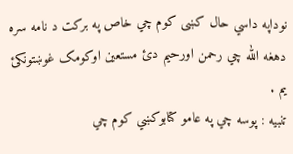نوداپه داسي حال کښی کوم چي خاص په برکت د نامه سره دهغه الله چي رحمن اورحيم دئ مستعين اوکومک غوښتونکئ يم .
تنبيه : پوسه چي په عامو کتابوکښي کوم چي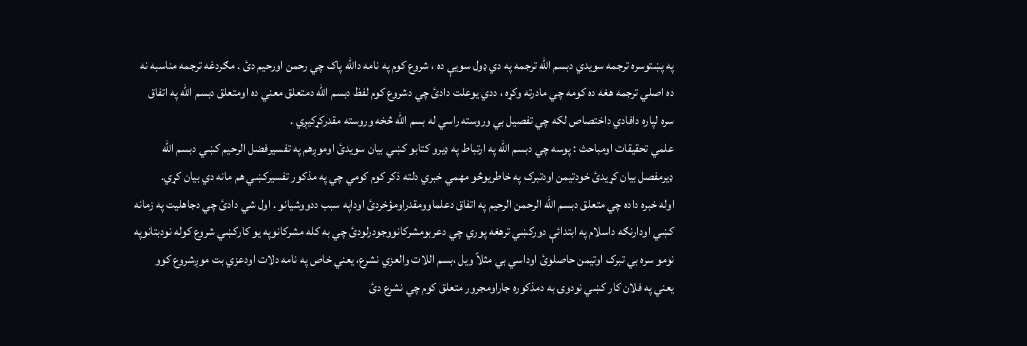په پښتوسره ترجمه سويدي دبسم الله ترجمه په دي ډول سويې ده ، شروع کوم په نامه دالله پاک چي رحمن اورحيم دئ . مګردغه ترجمه مناسبه نه ده اصلي ترجمه هغه ده کومه چي مادرته وکړه ، ددي يوعلت دادئ چي دشروع کوم لفظ دبسم الله دمتعلق معني ده اومتعلق دبسم الله په اتفاق سره لپاره دافادي داختصاص لکه چي تفصيل بي وروسته راسي له بسم الله څخه وروسته مقدرکړکيږي .
علمي تحقيقات اومباحث : پوسه چي دبسم الله په ارتباط په ډيرو کتابو کښي بيان سويدئ اوموږهم په تفسيرفضل الرحيم کښي دبسم الله ډيرمفصل بيان کړيدئ خودتيمن اودتبرک په خاطريوڅو مهمي خبري دلته ذکر کوم کومي چي په مذکور تفسيرکښي هم مانه دي بيان کړي.
اوله خبره داده چي متعلق دبسم الله الرحمن الرحيم په اتفاق دعلماوومقدراومؤخردئ اوداپه سبب ددووشيانو . اول شي دادئ چي دجاهليت په زمانه کښي اودارنګه داسلام په ابتدائې دورکښي ترهغه پوري چي دعربومشرکانووجودرلودئ چي به کله مشرکانوپه يو کارکښي شروع کوله نودبتانوپه نومو سره بي تبرک اوتيمن حاصلوئ اوداسي بي مثلاً ويل ،بسم اللات والعزي نشرع، يعني خاص په نامه دلات اودعزي بت موږشروع کوو يعني په فلان کار کښي نودوۍ به دمذکوره جاراومجرور متعلق کوم چي نشرع دئ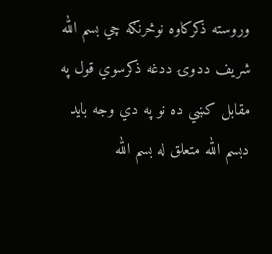وروسته ذکرکاوه نوڅرنګه چي بسم الله شريف ددوۍ ددغه ذکرسوي قول په مقابل کښي ده نو په دي وجه بايد دبسم الله متعلق له بسم الله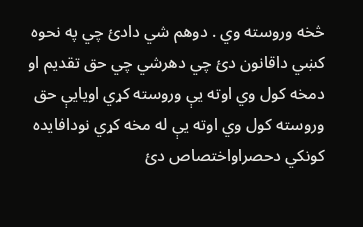څخه وروسته وي . دوهم شي دادئ چي په نحوه کښي داقانون دئ چي دهرشي چي حق تقديم او دمخه کول وي اوته يې وروسته کړي اويايې حق وروسته کول وي اوته يې له مخه کړي نودافايده کونکي دحصراواختصاص دئ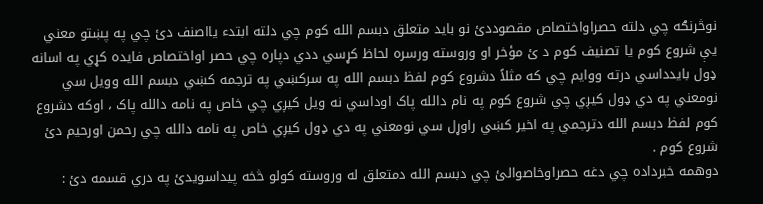نوڅرنګه چي دلته حصراواختصاص مقصوددئ نو بايد متعلق دبسم الله کوم چي دلته ابتدء يااصنف دئ چي په پښتو معني يې شروع کوم يا تصنيف کوم د ئ مؤخر او وروسته ورسره لحاظ کړسي ددي دپاره چي حصر اواختصاص فايده کړي په اسانه ډول بايدداسي درته ووايم چي که مثلاً دشروع کوم لفظ دبسم الله په سرکښي په ترجمه کښي دبسم الله وويل سي نومعني په دي ډول کيږي چي شروع کوم په نام دالله پاک اوداسي نه ويل کيږي چي خاص په نامه دالله پاک ، اوکه دشروع کوم لفظ دبسم الله دترجمي په اخير کښي راوړل سي نومعني په دي ډول کيږي خاص په نامه دالله چي رحمن اورحيم دئ شروع کوم .
دوهمه خبرداده چي دغه حصراوخاصوالئ چي دبسم الله دمتعلق له وروسته کولو څخه پيداسويدئ په دري قسمه دئ :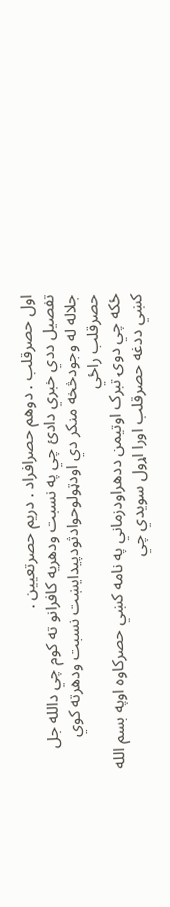اول حصرقلب . دوهم حصرافراد . دريم حصرتعيين .
تفصيل ددي خبري دادئ چي په نسبت ودهريه کافرانو ته کوم چي دالله جل جلاله له وجودڅخه منکر دي اودټولوحوادثودپيدايښت نسبت ودهرته کوي حصرقلب راځي
ځکه چي دوۍ تبرک اوتيمن ددهراودزماني په نامه کښي حصرکاوه اوپه بسم الله کښي ددغه حصرقلب اورا اړول سويدي چي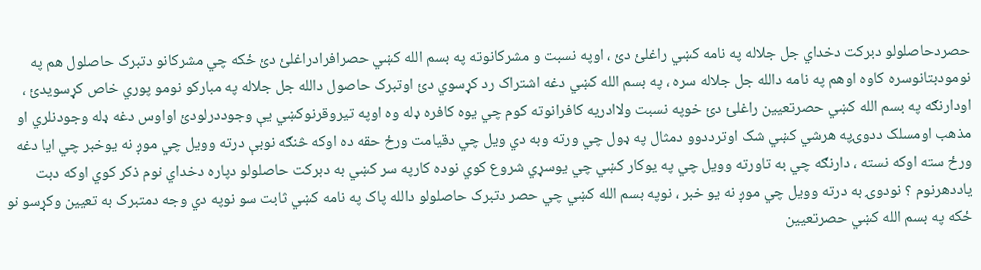حصردحاصلولو دبرکت دخداي جل جلاله په نامه کښي راغلئ دئ ، اوپه نسبت و مشرکانوته په بسم الله کښي حصرافرادراغلئ دئ ځکه چي مشرکانو دتبرک حاصلول هم په نومودبتانوسره کاوه اوهم په نامه دالله جل جلاله سره ، په بسم الله کښي دغه اشتراک رد کړسوي دئ اوتبرک حاصول دالله جل جلاله په مبارکو نومو پوري خاص کړسويدئ ، اودارنګه په بسم الله کښي حصرتعيين راغلئ دئ خوپه نسبت ولاادريه کافرانوته کوم چي يوه کافره ډله وه اوپه تيروقرنوکښي يې وجوددرلودئ اواوس دغه ډله وجودنلري او مذهب اومسلک ددوۍپه هرشي کښي شک اوترددوو دمثال په ډول چي ورته وبه دي ويل چي دقيامت ورځ حقه ده اوکه څنګه نوبې درته وويل چي موږ نه يوخبر چي ايا دغه ورځ سته اوکه نسته ، دارنګه چي به تاورته وويل چي په يوکار کښي چي يوسړي شروع کوي نوده کارپه سر کښي به دبرکت حاصلولو دپاره دخداي نوم ذکر کوي اوکه دبت ياددهرنوم ؟ نودوۍ به درته وويل چي موږ نه يو خبر ، نوپه بسم الله کښي چي حصر دتبرک حاصلولو دالله پاک په نامه کښي ثابت سو نوپه دي وجه دمتبرک به تعيين وکړسو نو ځکه په بسم الله کښي حصرتعيين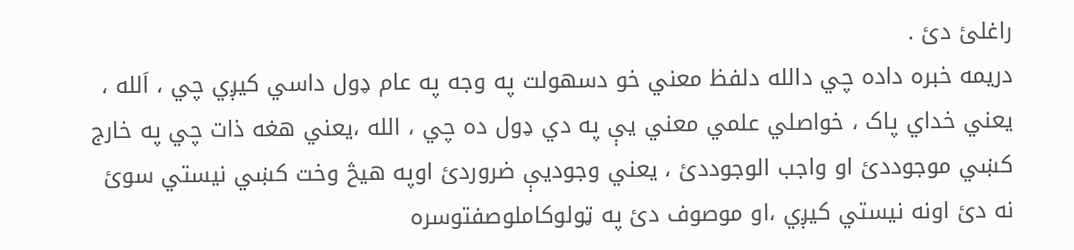راغلئ دئ .
دريمه خبره داده چي دالله دلفظ معني خو دسهولت په وجه په عام ډول داسي کيږي چي ، اَلله ، يعني خداي پاک ، خواصلي علمي معني يې په دي ډول ده چي ، الله ،يعني هغه ذات چي په خارج کښي موجوددئ او واجب الوجوددئ ، يعني وجوديې ضروردئ اوپه هيڅ وخت کښي نيستي سوئ نه دئ اونه نيستي کيږي ،او موصوف دئ په ټولوکاملوصفتوسره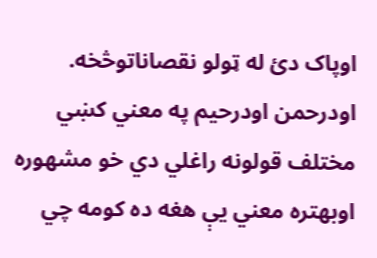اوپاک دئ له ټولو نقصاناتوڅخه. اودرحمن اودرحيم په معني کښي مختلف قولونه راغلي دي خو مشهوره اوبهتره معني يې هغه ده کومه چي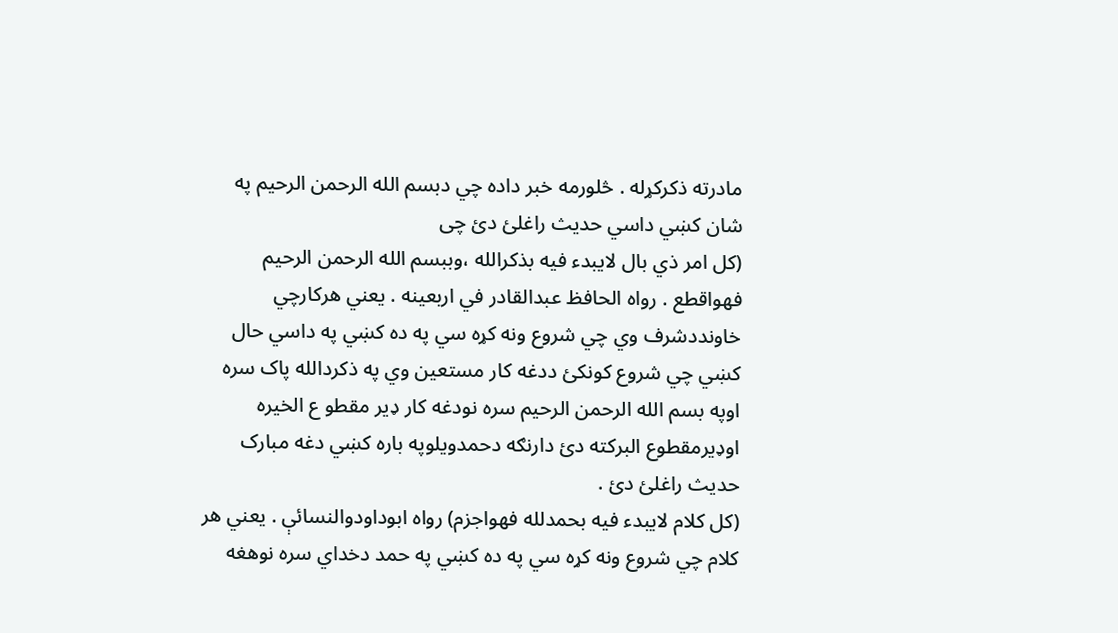مادرته ذکرکړله . څلورمه خبر داده چي دبسم الله الرحمن الرحيم په شان کښي داسي حديث راغلئ دئ چی
(کل امر ذي بال لايبدء فيه بذکرالله ،وببسم الله الرحمن الرحيم فهواقطع . رواه الحافظ عبدالقادر في اربعينه . يعني هرکارچي خاونددشرف وي چي شروع ونه کړه سي په ده کښي په داسي حال کښي چي شروع کونکئ ددغه کار مستعين وي په ذکردالله پاک سره اوپه بسم الله الرحمن الرحيم سره نودغه کار ډير مقطو ع الخيره اوډيرمقطوع البرکته دئ دارنګه دحمدويلوپه باره کښي دغه مبارک حديث راغلئ دئ .
(کل کلام لايبدء فيه بحمدلله فهواجزم) رواه ابوداودوالنسائې . يعني هر کلام چي شروع ونه کړه سي په ده کښي په حمد دخداي سره نوهغه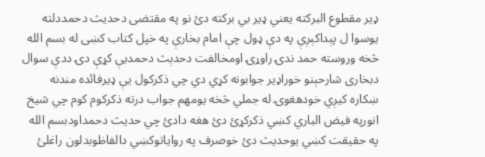ډير مقطوع البرکته يعني ډير بي برکته دئ نو په مقتضی دحديث دحمددلته يوسوا ل پېداکېږې په دې ډول چې امام بخارې په خپل کتاب کښی له بسم الله څخه وروسته حمد ندۍ راوړۍ اومخالفت دحدېث دحمديې کړې دۍ ددې سوال دبخاری شارحېنو خوراډير جوابونه کړي دي چي ذکرکول يې ډيرفائده مندنه ښکاره کيږي خودهغوۍ له جملي څخه يومهم جواب درته ذکرکوم کوم چي شيخ انورپه فيض الباري کښي ذکرکړئ دئ هغه دادئ چي حديث دحمداودبسم الله په حقيقت کښي يوحديث دئ خوصرف په رواياتوکښي دالفاظوبدلون راغلئ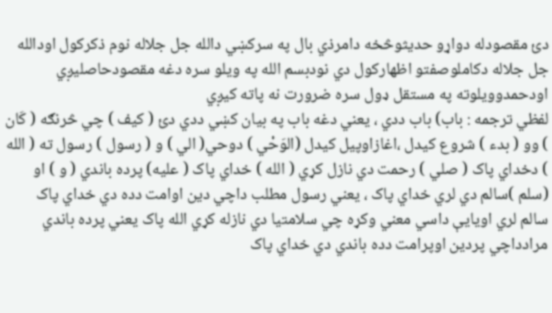دئ مقصودله دواړو حديثوڅخه دامرذي بال په سرکښي دالله جل جلاله نوم ذکرکول اودالله جل جلاله دکاملوصفتو اظهارکول دي نودبسم الله په ويلو سره دغه مقصودحاصليږي اودحمدوويلوته په مستقل ډول سره ضرورت نه پاته کيږي
لفظي ترجمه : باب) باب ددي ، يعني دغه باب په بيان کښي ددي دئ ( کيف ) چي څرنګه ( کَان ) وو ( بدء ) شروع کيدل ،اغازاوپيل کيدل (الوَحْي ) دوحي( الي ) و ( رسول ) رسول ته ( الله ) دخداي پاک ( صلي ) رحمت دي نازل کړي ( الله ) خداي پاک ( عليه) پرده باندي ( و ) او (سلم )سالم دي لري خداي پاک ، يعني رسول مطلب داچي دين اوامت دده دي خداي پاک سالم لري اويايې داسي معني وکړه چي سلامتيا دي نازله کړي الله پاک يعني پرده باندي مرادداچي پردين اوپرامت دده باندي دي خداي پاک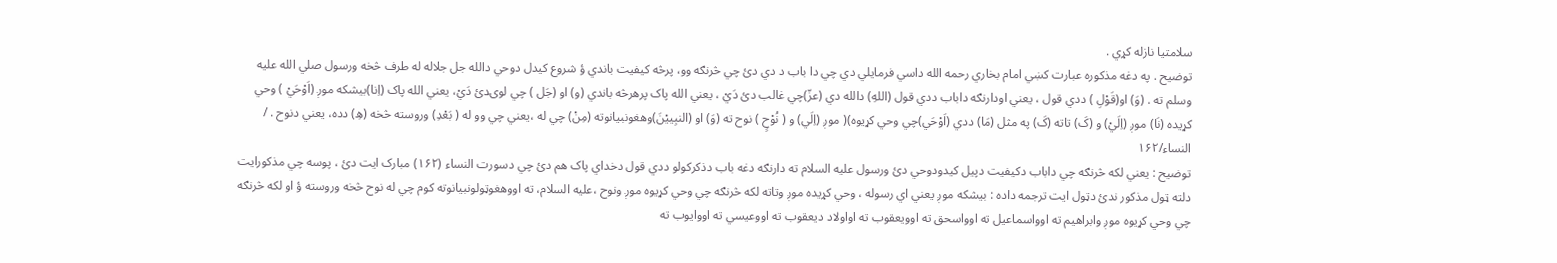سلامتيا نازله کړي .
توضيح . په دغه مذکوره عبارت کښي امام بخاري رحمه الله داسي فرمايلي دي چي دا باب د دي دئ چي څرنګه وو، پرڅه کيفيت باندي ؤ شروع کيدل دوحي دالله جل جلاله له طرف څخه ورسول صلي الله عليه وسلم ته . (وَ) او(قَوْلِ ) ددي قول ، يعني اودارنګه داباب ددي قول (اللهِ) دالله دي (عزّ)چي غالب دئ دَيْ ، يعني الله پاک پرهرڅه باندي (و) او (جَل ) چي لوۍدئ دَيْ، يعني الله پاک (اِنا)بيشکه موږ (اَوْحَيْ ) وحي کړيده (نَا) موږ (اِلَيْ) و (کَ) تاته (کَ) په مثل (مَا) ددي (اَوْحَي)چي وحي کړيوه)( موږ (اِلَي) و ( نُوْحٍ ) نوح ته (وَ) او (النبِييْنَ)وهغونبيانوته (مِنْ) چي له ،يعني چي وو له ( بَعْدِ) وروسته څخه (هِ) دده، يعني دنوح . / النساء/۱۶۲
توضيح : يعني لکه څرنګه چي داباب دکيفيت دپيل کيدودوحي دئ ورسول عليه السلام ته دارنګه دغه باب دذکرکولو ددي قول دخداي پاک هم دئ چي دسورت النساء (۱۶۲) مبارک ايت دئ ، پوسه چي مذکورايت دلته ټول مذکور ندئ دټول ايت ترجمه داده : بيشکه موږ يعني اي رسوله ، وحي کړيده موږ وتاته لکه څرنګه چي وحي کړيوه موږ ونوح ،عليه السلام، ته اووهغوټولونبيانوته کوم چي له نوح څخه وروسته ؤ او لکه څرنګه چي وحي کړيوه موږ وابراهيم ته اوواسماعيل ته اوواسحق ته اوويعقوب ته اواولاد ديعقوب ته اووعيسي ته اووايوب ته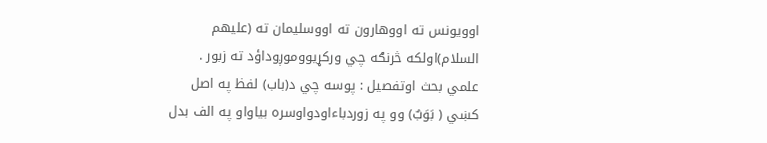اوويونس ته اووهارون ته اووسليمان ته (عليهم السلام)اولکه څرنګه چي ورکړيووموږوداؤد ته زبور .
علمي بحث اوتفصيل : پوسه چي د(باب) لفظ په اصل کښي ( بَوَبٌ) وو په زوردباءاودواوسره بياواو په الف بدل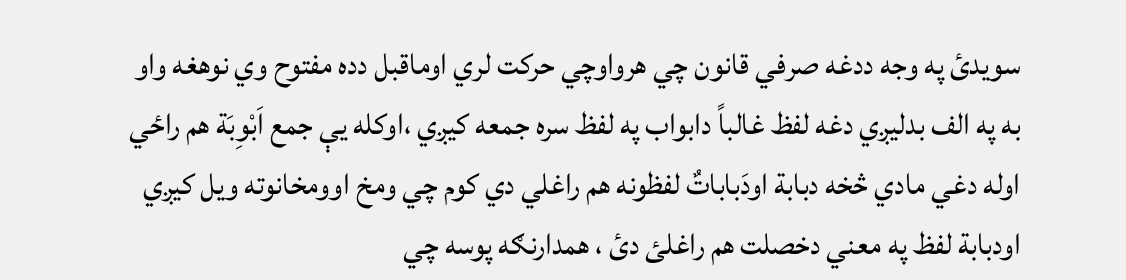سويدئ په وجه ددغه صرفي قانون چي هرواوچي حرکت لري اوماقبل دده مفتوح وي نوهغه واو به په الف بدليږي دغه لفظ غالباً دابواب په لفظ سره جمعه کيږي ،اوکله يې جمع اَبْوِبَة هم راځي اوله دغي مادي څخه دبابة اودَباباتٌ لفظونه هم راغلي دي کوم چي ومخ اوومخانوته ويل کيږي اودبابة لفظ په معني دخصلت هم راغلئ دئ ، همدارنګه پوسه چي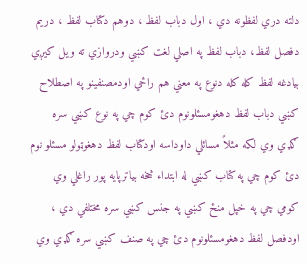دلته دري لفظونه دي ، اول دباب لفظ ، دوهم دکتاب لفظ ، دريم دفصل لفظ، دباب لفظ په اصلي لغت کښي ودروازي ته ويل کيږي بيادغه لفظ کله کله دنوع په معني هم راځي اودمصنفينو په اصطلاح کښي دباب لفظ دهغومسئلونوم دئ کوم چي په نوع کښي سره ګډي وي لکه مثلاً مسائلي داوداسه اودکتاب لفظ دهغوټولو مسئلو نوم دئ کوم چي په کتاب کښي له ابتداء څخه بياترپايه پور راغلي وي کومي چي په خپل منځ کښي په جنس کښي سره مختلفي دي ، اودفصل لفظ دهغومسئلونوم دئ چي په صنف کښي سره ګډي وي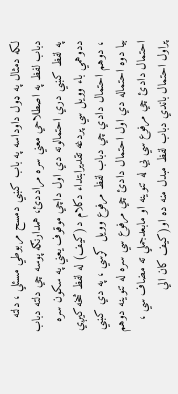لکه دمثال په ډول داوداسه په باب کښي دمسح مربوطي مسئلي ، دلته دباب لفظ په اصطلاحي معني سره مراددئ، همدارنګه پوسه چي دلته دباب په لفظ کښي دري احتمالونه دي اول داچي موقوف يعني په سکون سره ددوهمي باء وويل سي پردغه تقديرابتداء دکلام د(کيف) له لفظ څخه کيږي ، دوهم احتمال دادي چي دباب لفظ مرفوع وويل کړسي ، په دي کښي بيا دوه احتماله دي اول احتمال دادئ چي مرفوع سي سره له تنوينه دوهم احتمال دادئ چي مرفوع سي بي له تنوينه او مابعدجملي ته مضاف سي ، پراول احتمال باندي دباب لفظ مبدل منه ده او(کيف کان الي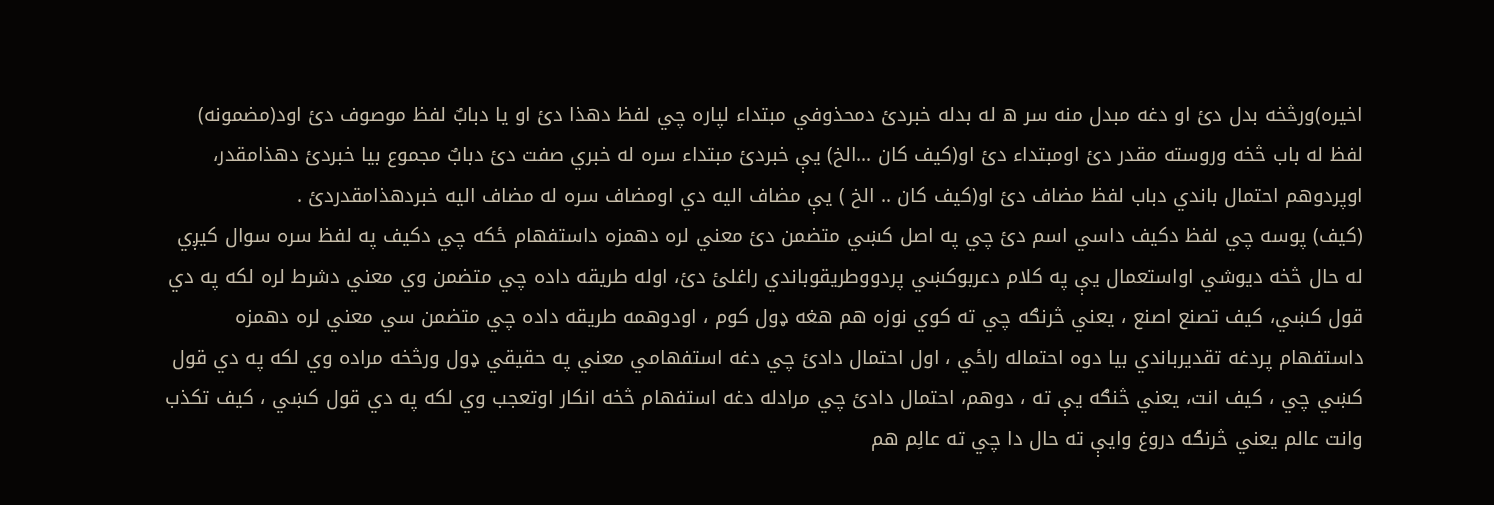اخيره)ورڅخه بدل دئ او دغه مبدل منه سر ه له بدله خبردئ دمحذوفي مبتداء لپاره چي لفظ دهذا دئ او يا دبابٌ لفظ موصوف دئ اود(مضمونه) لفظ له باب څخه وروسته مقدر دئ اومبتداء دئ او(کيف کان ...الخ) يې خبردئ مبتداء سره له خبري صفت دئ دبابٌ مجموع بيا خبردئ دهذامقدر، اوپردوهم احتمال باندي دباب لفظ مضاف دئ او(کيف کان .. الخ ) يې مضاف اليه دي اومضاف سره له مضاف اليه خبردهذامقدردئ .
(کيف) پوسه چي لفظ دکيف داسي اسم دئ چي په اصل کښي متضمن دئ معني لره دهمزه داستفهام ځکه چي دکيف په لفظ سره سوال کيږي له حال څخه ديوشي اواستعمال يې په کلام دعربوکښي پردووطريقوباندي راغلئ دئ، اوله طريقه داده چي متضمن وي معني دشرط لره لکه په دي قول کښي، کيف تصنع اصنع ، يعني څرنګه چي ته کوي نوزه هم هغه ډول کوم ، اودوهمه طريقه داده چي متضمن سي معني لره دهمزه داستفهام پردغه تقديرباندي بيا دوه احتماله راځي ، اول احتمال دادئ چي دغه استفهامي معني په حقيقي ډول ورڅخه مراده وي لکه په دي قول کښي چي ، کيف انت، يعني څنګه يې ته ، دوهم، احتمال دادئ چي مرادله دغه استفهام څخه انکار اوتعجب وي لکه په دي قول کښي ، کيف تکذب وانت عالم يعني څرنګه دروغ وايې ته حال دا چي ته عالِم هم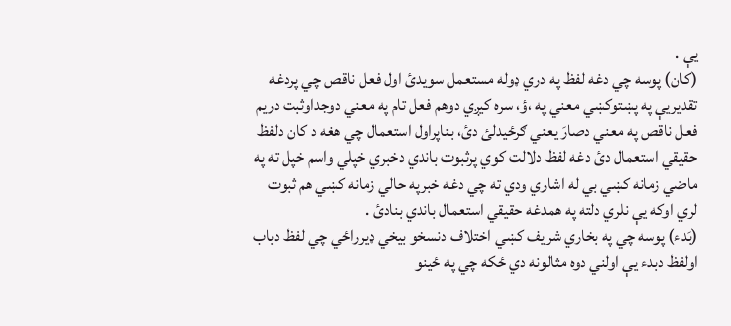يې .
(کان) پوسه چي دغه لفظ په دري ډوله مستعمل سويدئ اول فعل ناقص چي پردغه تقديريې په پښتوکښي معني په ،ؤ، سره کيږي دوهم فعل تام په معني دوجداوثبت دريم فعل ناقص په معني دصارَ يعني ګرځيدلئ دئ، بناپراول استعمال چي هغه د کان دلفظ حقيقي استعمال دئ دغه لفظ دلالت کوي پرثبوت باندي دخبري خپلي واسم خپل ته په ماضي زمانه کښي بي له اشاري ودي ته چي دغه خبرپه حالي زمانه کښي هم ثبوت لري اوکه يې نلري دلته په همدغه حقيقي استعمال باندي بنادئ .
(بَدء) پوسه چي په بخاري شريف کښي اختلاف دنسخو بيخي ډيرراځي چي لفظ دباب اولفظ دبدء يې اولني دوه مثالونه دي ځکه چي په ځينو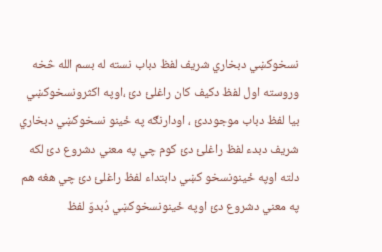نسخوکښي دبخاري شريف لفظ دباب نسته له بسم الله څخه وروسته اول لفظ دکيف کان راغلئ دئ ،اوپه اکثرونسخوکښي بيا لفظ دباب موجوددئ ، اودارنګه په ځينو نسخوکښي دبخاري شريف دبدء لفظ راغلئ دئ کوم چي په معني دشروع دئ لکه دلته اوپه ځينونسخو کښي دابتداء لفظ راغلئ دئ چي هغه هم په معني دشروع دئ اوپه ځينونسخوکښي دُبدوّ لفظ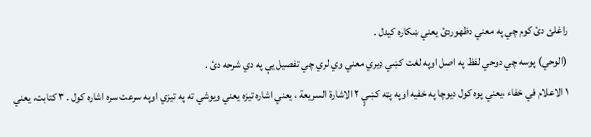راغلئ دئ کوم چي په معني دظهوردئ يعني ښکاره کيدل .
(الوحي) پوسه چي دوحي لفظ په اصل اوپه لغت کښي ډيري معني وي لري چي تفصيل يې په دي شرحه دئ .
۱ الاعلام في خفاء ،يعني پوه کول ديوچا په خفيه اوپه پټه کښيٍ ۲ الاشارة السريعة ، يعني اشاره تيزه يعني ويوشي ته په تيزي اوپه سرعت سره اشاره کول . ۳ کتابت، يعني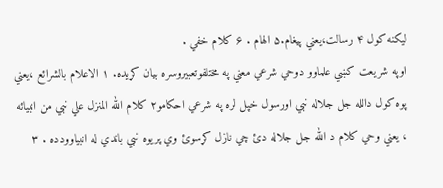ليکنه کول ۴ رسالت،يعني پيغام.۵ الهام . ۶ کلام خفي .
اوپه شريعت کښي علماوو دوحي شرعي معني په مختلفوتعبيروسره بيان کړيده. ۱ الاعلام بالشرائع ،يعني پوه کول دالله جل جلاله نبي اورسول خپل لره په شرعي احکامو۲ کلام الله المنزل علي نبي من انبيائه ، يعني وحي کلام د الله جل جلاله دئ چي نازل کړسوئ وي پريوه نبي باندي له انبیاوودده . ۳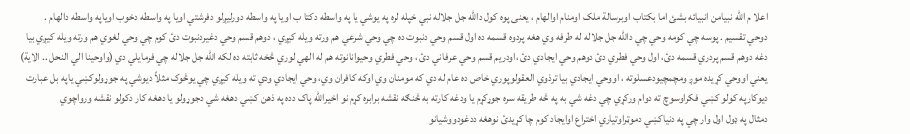اعلا م الله نبيامن انبيائه بشئ اما بکتاب اوبرسالة ملک اومنام اوالهام ، يعنی پوه کول دالله جل جلاله نبي خپله لره په يوشي يا په واسطه دکتا ب اويا په واسطه دورليږلو دفرشتي اويا په واسطه دخوب اوياپه واسطه دالهام .
دوحي تقسيم . پوسه چي کومه وحي چي دالله جل جلاله له طرفه وي هغه پردوه قسمه ده اول قسم وحي دنبوت ده چي وحي شرعي هم ورته ويله کيږي ، دوهم قسم وحي دغيردنبوت دئ کوم چي وحي لغوي هم ورته ويله کيږي بيا دغه دوهم قسم پردري قسمه دئ، اول وحي فطري دئ دوهم وحي ايجادي دئ ،اودريم قسم وحي عرفاني دئ ، وحي فطري وحيوانانوته هم له الهي لوري څخه ثابته ده لکه الله جل جلاله چي فرمايلي دي (واوحينا الي النحل .. الاية) يعني اووحي کړيده موږ ومچمچيودعسلوته ، اووحي ايجادي بيا ترذوي العقولوپوري خاص ده عام له دي که مومنان وي اوکه کافران وي، وحي ايجادي ودي ته ويله کيږي چي يوڅوک مثلاً ديوشي په جوړولوکښي ياپه بل عبارت ديوکارپه کولو کښي فکراوسوچ ته دوام ورکړي چي دغه شي به په څه طريقه سره جوړکړم يا ودغه کارته به څنګه نقشه برابره کړم نو اخيرالله پاک دده په ذهن کښي دهغه شي دجوړولو يا دهغه کار دکولو نقشه ورواچوي
دمثال په ډول اول وار چي په دنياکښي دموټراوتياري اختراع اوايجاد کوم چا کړيدئ نوهغه ددغودووشيانو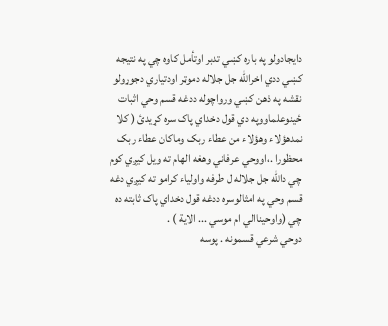دايجادولو په باره کښي تدبر اوتأمل کاوه چي په نتيجه کښي ددي اخرالله جل جلاله دموټر اودتياري دجوړولو نقشه په ذهن کښي ورواچوله ددغه قسم وحي اثبات ځينوعلماووپه دي قول دخداي پاک سره کړيدئ ( کلا نمدهؤلاء وهؤلاء من عطاء ربک وماکان عطاء ربک محظورا .،اووحي عرفاني وهغه الهام ته ويل کيږي کوم چي دالله جل جلاله ل طرفه واولياء کرامو ته کيږي دغه قسم وحي په امثالوسره ددغه قول دخداي پاک ثابته ده چي (واوحيناالي ام موسي ... الاية ) .
دوحي شرعي قسمونه . پوسه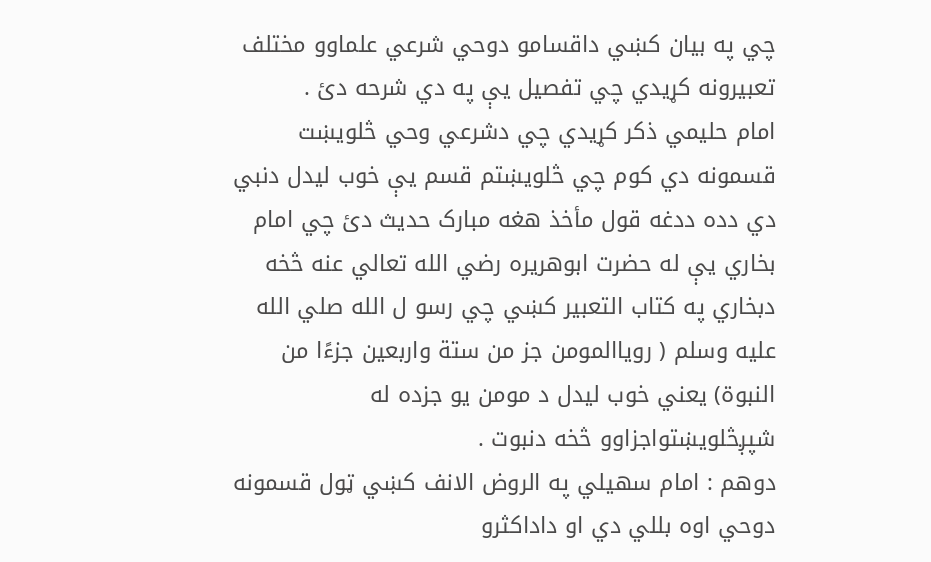چي په بيان کښي داقسامو دوحي شرعي علماوو مختلف تعبيرونه کړيدي چي تفصيل يې په دي شرحه دئ .
امام حليمي ذکر کړيدي چي دشرعي وحي څلويښت قسمونه دي کوم چي څلويښتم قسم يې خوب ليدل دنبي دي دده ددغه قول مأخذ هغه مبارک حديث دئ چي امام بخاري يې له حضرت ابوهريره رضي الله تعالي عنه څخه دبخاري په کتاب التعبير کښي چي رسو ل الله صلي الله عليه وسلم ( روياالمومن جز من ستة واربعين جزءًا من النبوة) يعني خوب ليدل د مومن يو جزده له شپږڅلويښتواجزاوو څخه دنبوت .
دوهم : امام سهيلي په الروض الانف کښي ټول قسمونه دوحي اوه بللي دي او داداکثرو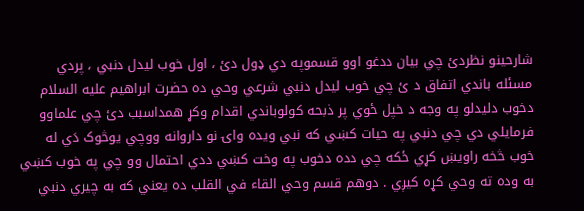شارحينو نظردئ چي بيان ددغو اوو قسموپه دي ډول دئ ، اول خوب ليدل دنبي ، پردي مسئله باندي اتفاق د ئ چي خوب ليدل دنبي شرعي وحي ده حضرت ابراهيم عليه السلام دخوب دليدلو په وجه د خپل ځوي پر ذبحه کولوباندي اقدام وکړ همداسبب دئ چي علماوو فرمايلي دي چي دنبي په حيات کښي که نبي ويده واۍ نو داروانه ووچي يوڅوک دَي له خوب څخه راويښ کړي ځکه چي دده دخوب په وخت کښي ددي احتمال وو چي په خوب کښي به وده ته وحي کړه کيږي . دوهم قسم وحي القاء في القلب ده يعني که به چيري دنبي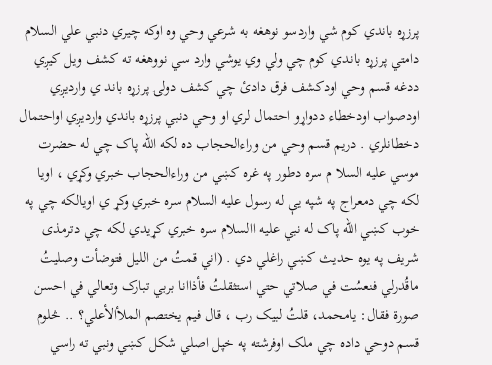پرزړه باندي کوم شي واردسو نوهغه به شرعي وحي وه اوکه چيري دنبي علي السلام دامتي پرزړه باندي کوم چي ولي وي يوشي وارد سي نووهغه ته کشف ويل کيږي ددغه قسم وحي اودکشف فرق دادئ چي کشف دولۍ پرزړه باند ي وارديږي اودصواب اودخطاء ددواړو احتمال لري او وحي دنبي پرزړه باندي وارديږي اواحتمال دخطانلري . دريم قسم وحي من وراءالحجاب ده لکه الله پاک چي له حضرت موسي عليه السلا م سره دطور په غره کښي من وراءالحجاب خبري وکړي ، اويا لکه چي دمعراج په شپه يې له رسول عليه السلام سره خبري وکړ ي اويالکه چي په خوب کښي الله پاک له نبي عليه االسلام سره خبري کړيدي لکه چي دترمذی شريف په يوه حديث کښي راغلي دي . (اني قمتُ من الليل فتوضأت وصليتُ ماقُدرلي فنعسُت في صلاتي حتي استثقلتُ فأذاانا بربي تبارک وتعالي في احسن صورة فقال: يامحمد، قلتُ لبيک رب ، قال فيم يختصم الملأالأعلي؟ .. څلوم قسم دوحي داده چي ملک اوفرشته په خپل اصلي شکل کښي ونبي ته راسي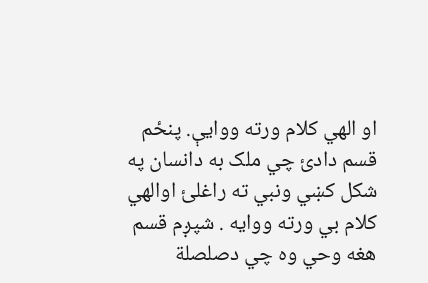او الهي کلام ورته ووايې. پنځم قسم دادئ چي ملک به دانسان په شکل کښي ونبي ته راغلئ اوالهي کلام بي ورته ووايه . شپږم قسم هغه وحي وه چي دصلصلة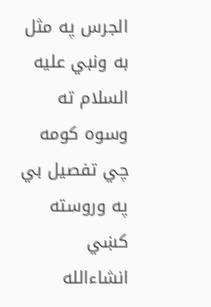الجرس په مثل به ونبي عليه السلام ته وسوه کومه چي تفصيل بي په وروسته کښي انشاءالله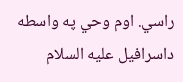راسي. اوم وحي په واسطه داسرافيل عليه السلام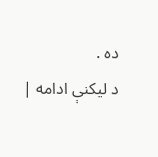ده .
د ليکنې ادامه |